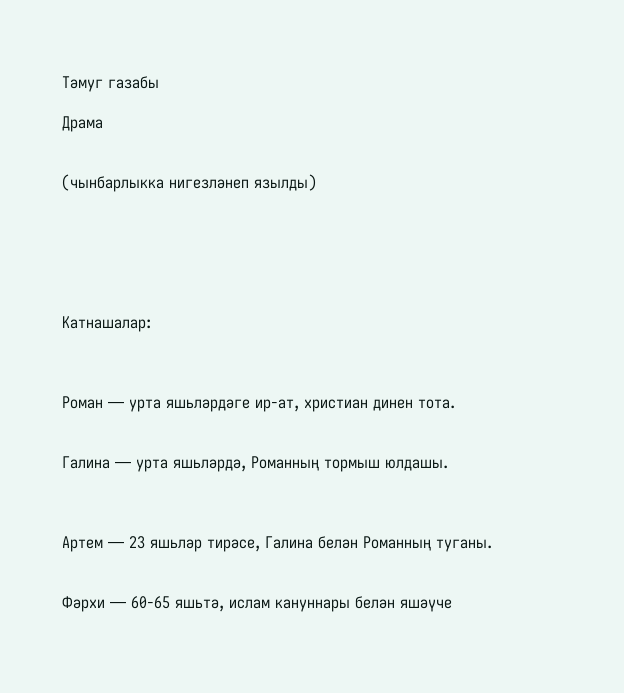Тәмуг газабы

Драма


(чынбарлыкка нигезләнеп язылды)






Катнашалар:



Роман — урта яшьләрдәге ир-ат, христиан динен тота.


Галина — урта яшьләрдә, Романның тормыш юлдашы.



Артем — 23 яшьләр тирәсе, Галина белән Романның туганы.


Фәрхи — 60-65 яшьтә, ислам кануннары белән яшәүче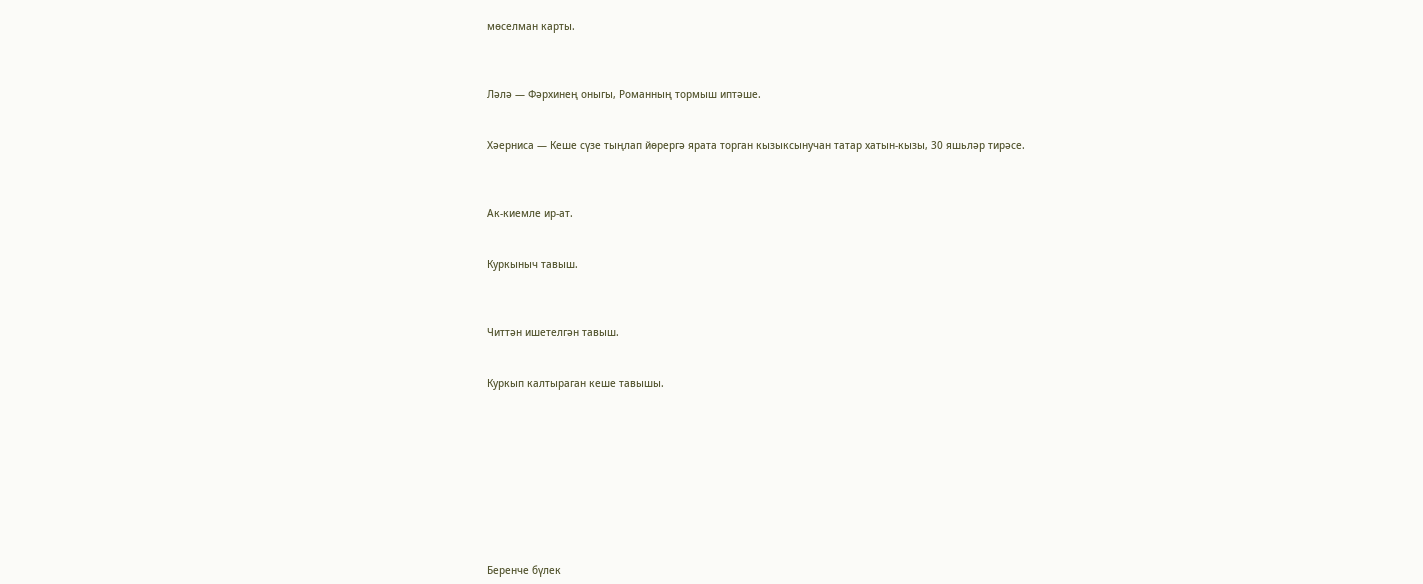мөселман карты.



Ләлә — Фәрхинең оныгы, Романның тормыш иптәше.


Хәерниса — Кеше сүзе тыңлап йөрергә ярата торган кызыксынучан татар хатын-кызы, 30 яшьләр тирәсе.



Ак-киемле ир-ат.


Куркыныч тавыш.



Читтән ишетелгән тавыш.


Куркып калтыраган кеше тавышы.










Беренче бүлек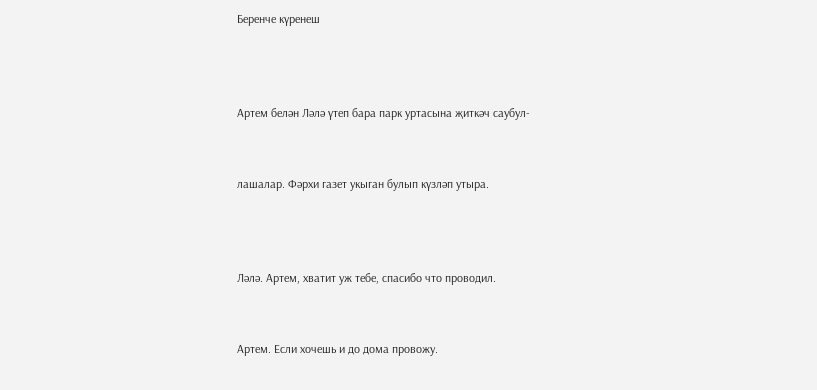Беренче күренеш



Артем белән Ләлә үтеп бара парк уртасына җиткәч саубул-


лашалар. Фәрхи газет укыган булып күзләп утыра.



Ләлә. Артем, хватит уж тебе, спасибо что проводил.


Артем. Если хочешь и до дома провожу.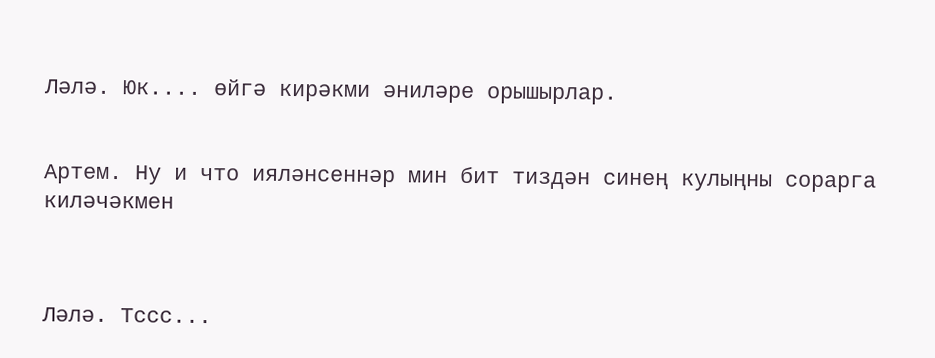Ләлә. Юк.... өйгә кирәкми әниләре орышырлар.


Артем. Ну и что ияләнсеннәр мин бит тиздән синең кулыңны сорарга киләчәкмен



Ләлә. Тссс...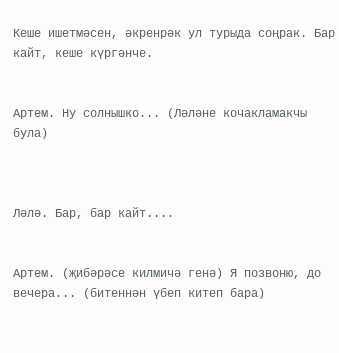Кеше ишетмәсен, әкренрәк ул турыда соңрак. Бар кайт, кеше күргәнче.


Артем. Ну солнышко... (Ләләне кочакламакчы була)



Ләлә. Бар, бар кайт....


Артем. (җибәрәсе килмичә генә) Я позвоню, до вечера... (битеннән үбеп китеп бара)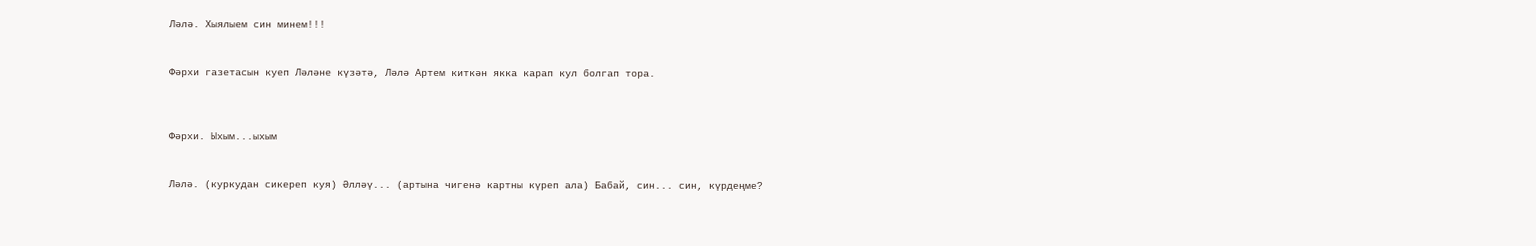Ләлә. Хыялыем син минем!!!


Фәрхи газетасын куеп Ләләне күзәтә, Ләлә Артем киткән якка карап кул болгап тора.



Фәрхи. Ыхым...ыхым


Ләлә. (куркудан сикереп куя) Әлләү... (артына чигенә картны күреп ала) Бабай, син... син, күрдеңме?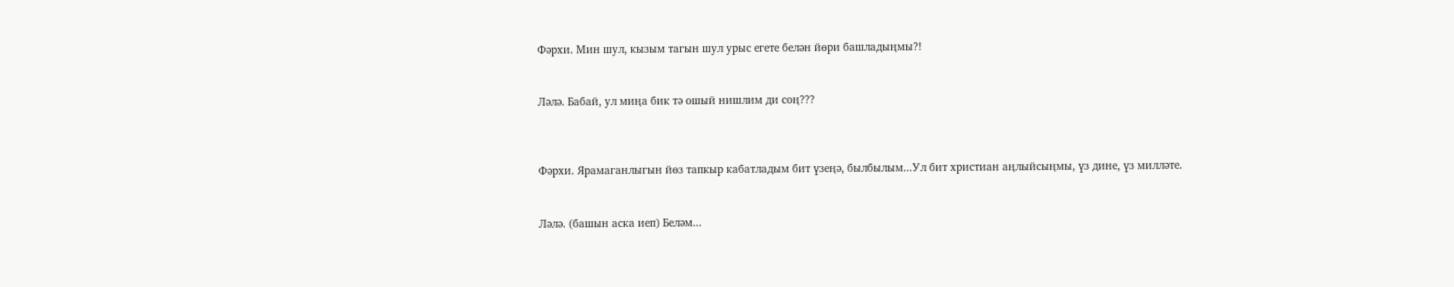Фәрхи. Мин шул, кызым тагын шул урыс егете белән йөри башладыңмы?!


Ләлә. Бабай, ул миңа бик тә ошый нишлим ди соң???



Фәрхи. Ярамаганлыгын йөз тапкыр кабатладым бит үзеңә, былбылым...Ул бит христиан аңлыйсыңмы, үз дине, үз милләте.


Ләлә. (башын аска иеп) Беләм...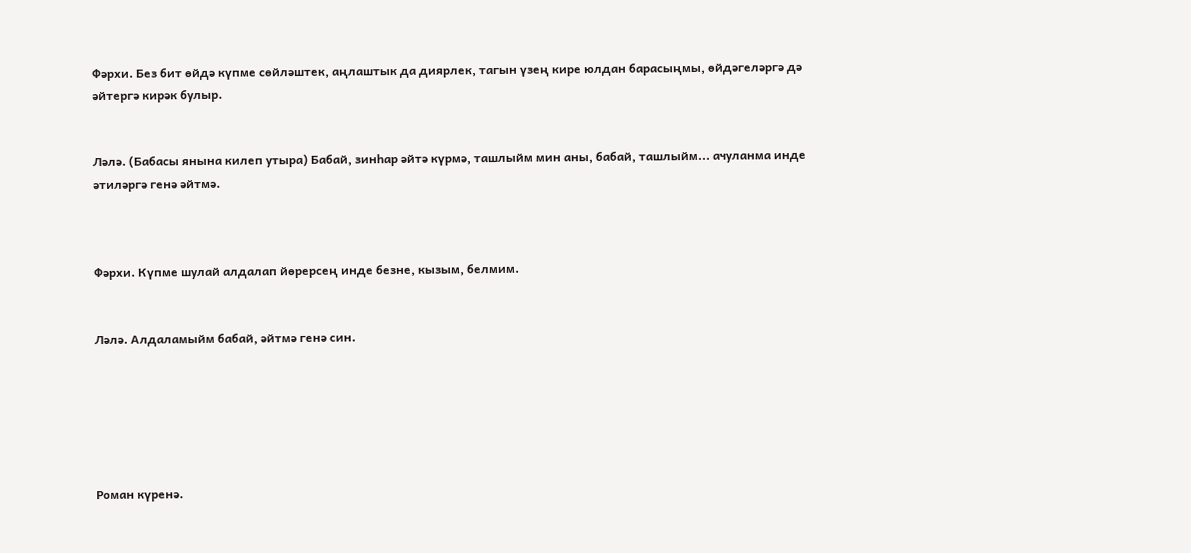Фәрхи. Без бит өйдә күпме сөйләштек, аңлаштык да диярлек, тагын үзең кире юлдан барасыңмы, өйдәгеләргә дә әйтергә кирәк булыр.


Ләлә. (Бабасы янына килеп утыра) Бабай, зинһар әйтә күрмә, ташлыйм мин аны, бабай, ташлыйм... ачуланма инде әтиләргә генә әйтмә.



Фәрхи. Күпме шулай алдалап йөрерсең инде безне, кызым, белмим.


Ләлә. Алдаламыйм бабай, әйтмә генә син.






Роман күренә.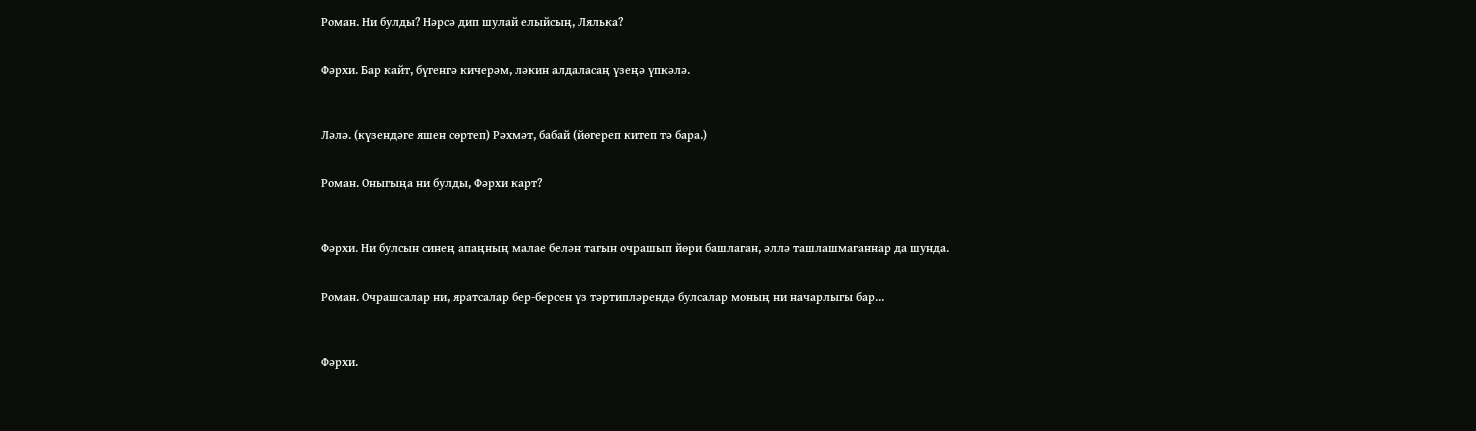Роман. Ни булды? Нәрсә дип шулай елыйсың, Лялька?


Фәрхи. Бар кайт, бүгенгә кичерәм, ләкин алдаласаң үзеңә үпкәлә.



Ләлә. (күзендәге яшен сөртеп) Рәхмәт, бабай (йөгереп китеп тә бара.)


Роман. Оныгыңа ни булды, Фәрхи карт?



Фәрхи. Ни булсын синең апаңның малае белән тагын очрашып йөри башлаган, әллә ташлашмаганнар да шунда.


Роман. Очрашсалар ни, яратсалар бер-берсен үз тәртипләрендә булсалар моның ни начарлыгы бар...



Фәрхи.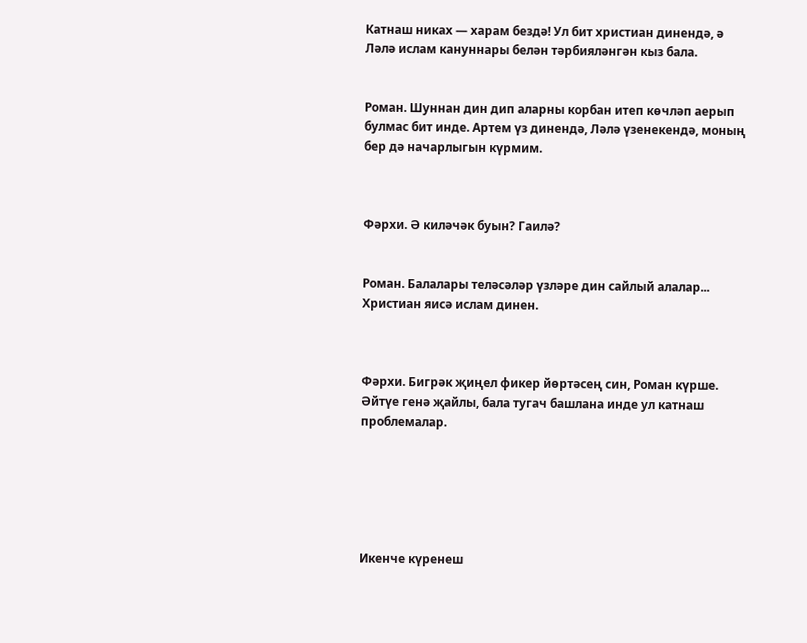Катнаш никах — харам бездә! Ул бит христиан динендә, ә Ләлә ислам кануннары белән тәрбияләнгән кыз бала.


Роман. Шуннан дин дип аларны корбан итеп көчләп аерып булмас бит инде. Артем үз динендә, Ләлә үзенекендә, моның бер дә начарлыгын күрмим.



Фәрхи. Ә киләчәк буын? Гаилә?


Роман. Балалары теләсәләр үзләре дин сайлый алалар... Христиан яисә ислам динен.



Фәрхи. Бигрәк җиңел фикер йөртәсең син, Роман күрше. Әйтүе генә җайлы, бала тугач башлана инде ул катнаш проблемалар.






Икенче күренеш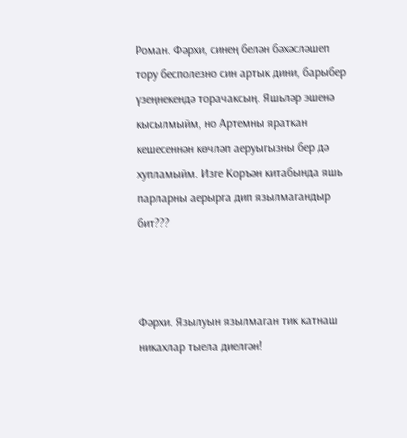Роман. Фәрхи, синең белән бәхәсләшеп тору бесполезно син артык дини, барыбер үзеңнекендә торачаксың. Яшьләр эшенә кысылмыйм, но Артемны яраткан кешесеннән көчләп аеруыгызны бер дә хупламыйм. Изге Коръән китабында яшь парларны аерырга дип язылмагандыр бит???



Фәрхи. Язылуын язылмаган тик катнаш никахлар тыела диелгән!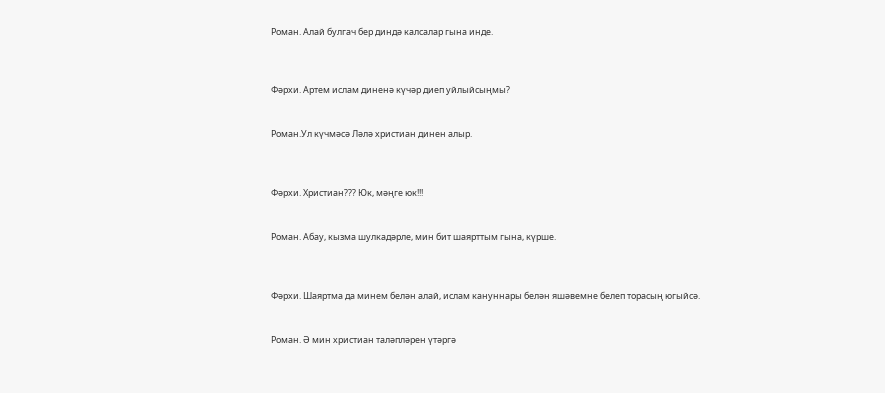Роман. Алай булгач бер диндә калсалар гына инде.



Фәрхи. Артем ислам диненә күчәр диеп уйлыйсыңмы?


Роман.Ул күчмәсә Ләлә христиан динен алыр.



Фәрхи. Христиан??? Юк, мәңге юк!!!


Роман. Абау, кызма шулкадәрле, мин бит шаярттым гына, күрше.



Фәрхи. Шаяртма да минем белән алай, ислам кануннары белән яшәвемне белеп торасың югыйсә.


Роман. Ә мин христиан таләпләрен үтәргә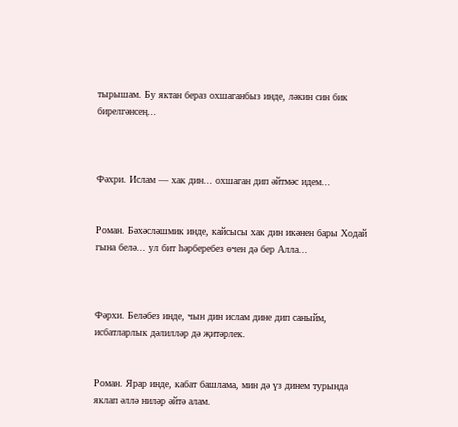тырышам. Бу яктан бераз охшаганбыз инде, ләкин син бик бирелгәнсең...



Фәхри. Ислам — хак дин... охшаган дип әйтмәс идем...


Роман. Бәхәсләшмик инде, кайсысы хак дин икәнен бары Ходай гына белә... ул бит һәрберебез өчен дә бер Алла...



Фәрхи. Беләбез инде, чын дин ислам дине дип саныйм, исбатларлык дәлилләр дә җитәрлек.


Роман. Ярар инде, кабат башлама, мин дә үз динем турында яклап әллә ниләр әйтә алам.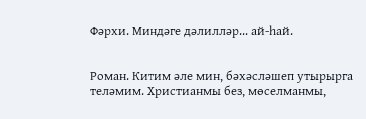Фәрхи. Миндәге дәлилләр... ай-һай.


Роман. Китим әле мин, бәхәсләшеп утырырга теләмим. Христианмы без, мөселманмы,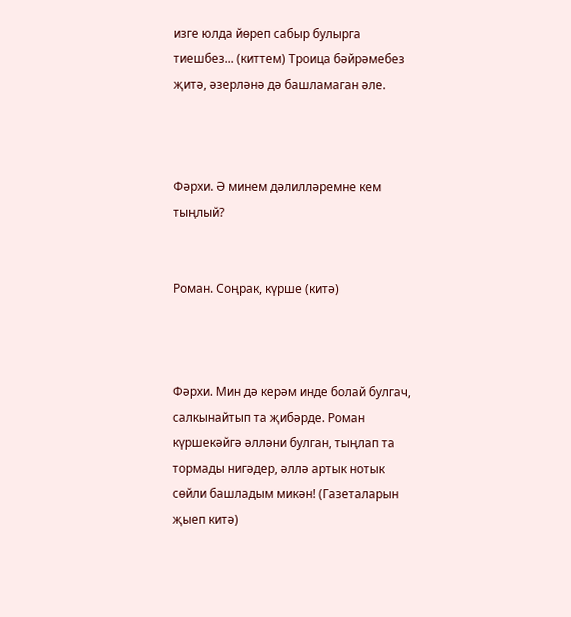изге юлда йөреп сабыр булырга тиешбез... (киттем) Троица бәйрәмебез җитә, әзерләнә дә башламаган әле.



Фәрхи. Ә минем дәлилләремне кем тыңлый?


Роман. Соңрак, күрше (китә)



Фәрхи. Мин дә керәм инде болай булгач, салкынайтып та җибәрде. Роман күршекәйгә әлләни булган, тыңлап та тормады нигәдер, әллә артык нотык сөйли башладым микән! (Газеталарын җыеп китә)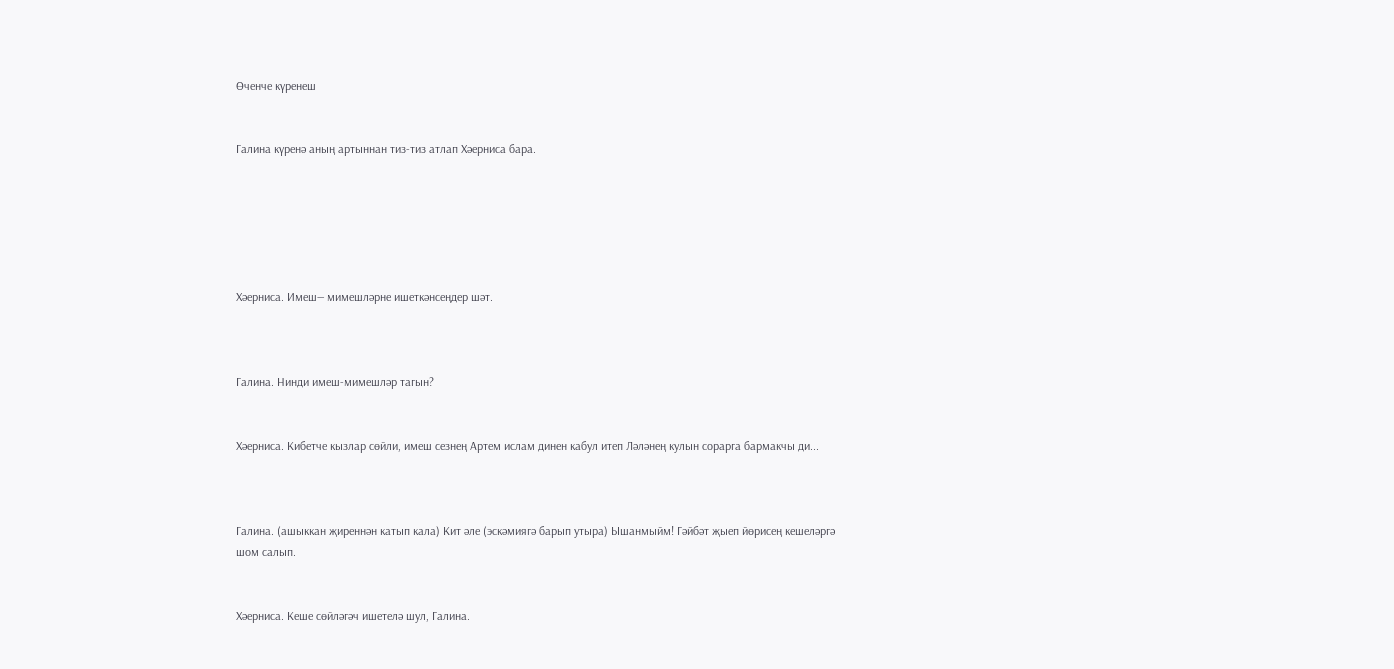Өченче күренеш


Галина күренә аның артыннан тиз-тиз атлап Хәерниса бара.






Хәерниса. Имеш— мимешләрне ишеткәнсеңдер шәт.



Галина. Нинди имеш-мимешләр тагын?


Хәерниса. Кибетче кызлар сөйли, имеш сезнең Артем ислам динен кабул итеп Ләләнең кулын сорарга бармакчы ди...



Галина. (ашыккан җиреннән катып кала) Кит әле (эскәмиягә барып утыра) Ышанмыйм! Гәйбәт җыеп йөрисең кешеләргә шом салып.


Хәерниса. Кеше сөйләгәч ишетелә шул, Галина.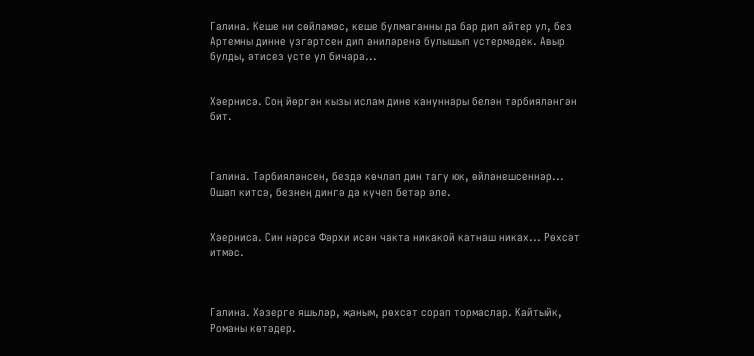Галина. Кеше ни сөйләмәс, кеше булмаганны да бар дип әйтер ул, без Артемны динне үзгәртсен дип әниләренә булышып үстермәдек. Авыр булды, әтисез үсте ул бичара...


Хәернисә. Соң йөргән кызы ислам дине кануннары белән тәрбияләнгән бит.



Галина. Тәрбияләнсен, бездә көчләп дин тагу юк, өйләнешсеннәр... Ошап китсә, безнең дингә дә күчеп бетәр әле.


Хәерниса. Син нәрсә Фәрхи исән чакта никакой катнаш никах... Рөхсәт итмәс.



Галина. Хәзерге яшьләр, җаным, рөхсәт сорап тормаслар. Кайтыйк, Романы көтәдер.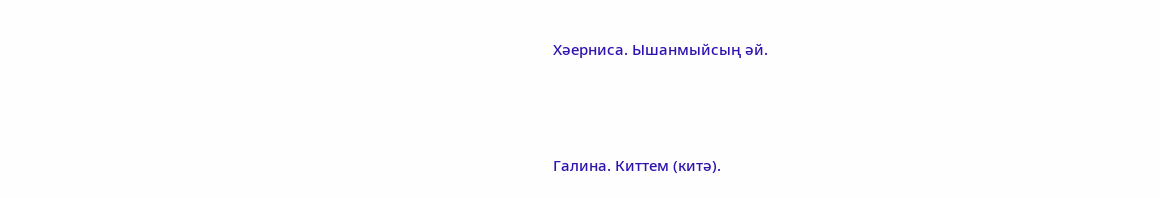Хәерниса. Ышанмыйсың әй.



Галина. Киттем (китә).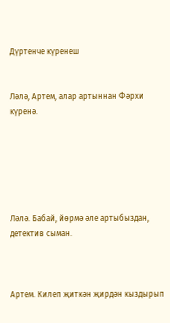Дүртенче күренеш


Ләлә, Артем, алар артыннан Фәрхи күренә.






Ләлә. Бабай, йөрмә әле артыбыздан, детектив сыман.



Артем. Килеп җиткән җирдән кыздырып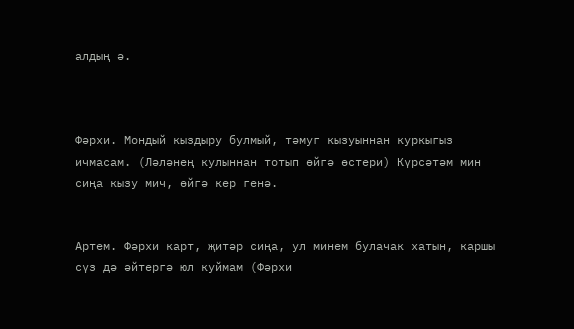алдың ә.



Фәрхи. Мондый кыздыру булмый, тәмуг кызуыннан куркыгыз ичмасам. (Ләләнең кулыннан тотып өйгә өстери) Күрсәтәм мин сиңа кызу мич, өйгә кер генә.


Артем. Фәрхи карт, җитәр сиңа, ул минем булачак хатын, каршы сүз дә әйтергә юл куймам (Фәрхи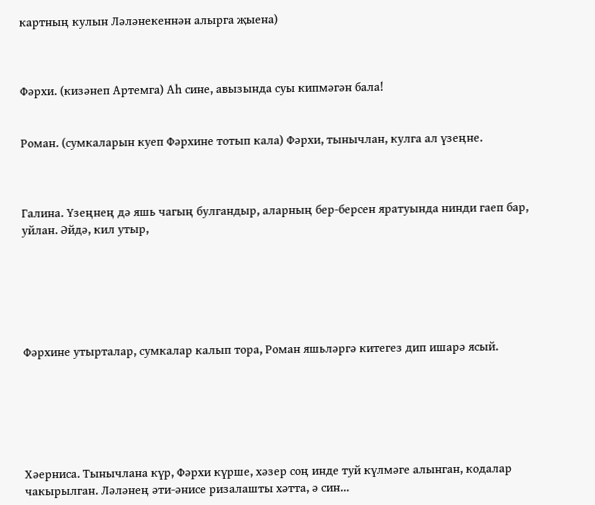картның кулын Ләләнекеннән алырга җыена)



Фәрхи. (кизәнеп Артемга) Аһ сине, авызында суы кипмәгән бала!


Роман. (сумкаларын куеп Фәрхине тотып кала) Фәрхи, тынычлан, кулга ал үзеңне.



Галина. Үзеңнең дә яшь чагың булгандыр, аларның бер-берсен яратуында нинди гаеп бар, уйлан. Әйдә, кил утыр,






Фәрхине утырталар, сумкалар калып тора, Роман яшьләргә китегез дип ишарә ясый.






Хәерниса. Тынычлана күр, Фәрхи күрше, хәзер соң инде туй күлмәге алынган, кодалар чакырылган. Ләләнең әти-әнисе ризалашты хәтта, ә син...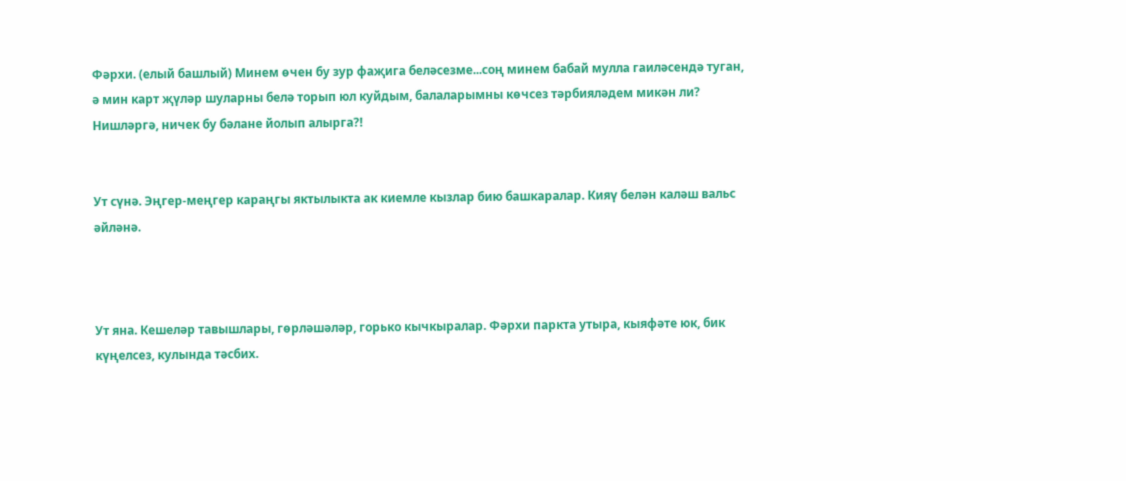Фәрхи. (елый башлый) Минем өчен бу зур фаҗига беләсезме...соң минем бабай мулла гаиләсендә туган, ә мин карт җүләр шуларны белә торып юл куйдым, балаларымны көчсез тәрбияләдем микән ли? Нишләргә, ничек бу бәлане йолып алырга?!


Ут сүнә. Эңгер-меңгер караңгы яктылыкта ак киемле кызлар бию башкаралар. Кияү белән каләш вальс әйләнә.



Ут яна. Кешеләр тавышлары, гөрләшәләр, горько кычкыралар. Фәрхи паркта утыра, кыяфәте юк, бик күңелсез, кулында тәсбих.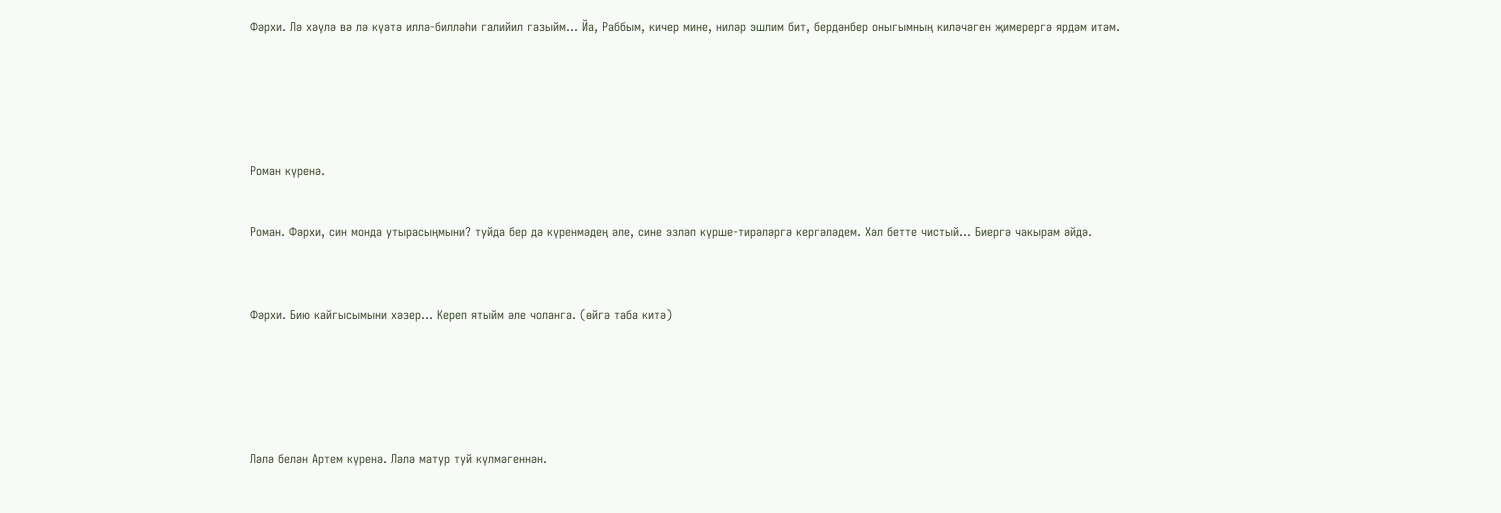Фәрхи. Лә хәүлә вә лә күәтә иллә-билләһи галийил газыйм... Йа, Раббым, кичер мине, ниләр эшлим бит, бердәнбер оныгымның киләчәген җимерергә ярдәм итәм.






Роман күренә.


Роман. Фәрхи, син монда утырасыңмыни? туйда бер дә күренмәдең әле, сине эзләп күрше-тирәләргә кергәләдем. Хәл бетте чистый... Биергә чакырам әйдә.



Фәрхи. Бию кайгысымыни хәзер... Кереп ятыйм әле чоланга. (өйгә таба китә)






Ләлә белән Артем күренә. Ләлә матур туй күлмәгеннән.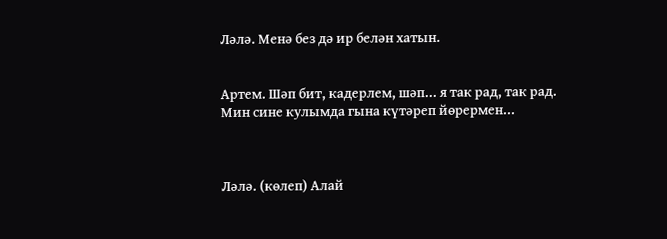Ләлә. Менә без дә ир белән хатын.


Артем. Шәп бит, кадерлем, шәп... я так рад, так рад. Мин сине кулымда гына күтәреп йөрермен...



Ләлә. (көлеп) Алай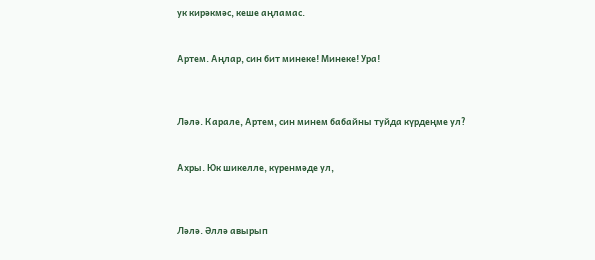ук кирәкмәс, кеше аңламас.


Артем. Аңлар, син бит минеке! Минеке! Ура!



Ләлә. Карале, Артем, син минем бабайны туйда күрдеңме ул?


Ахры. Юк шикелле, күренмәде ул,



Ләлә. Әллә авырып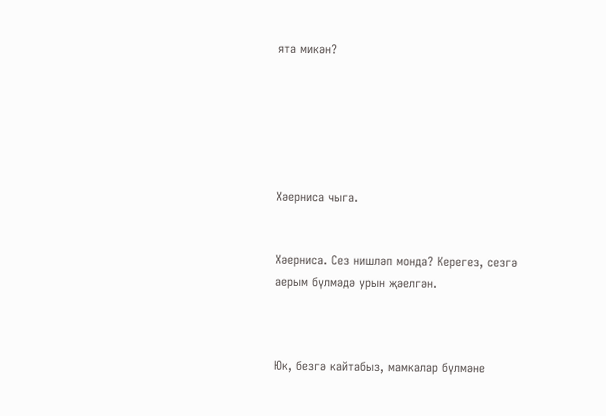ята микән?






Хәерниса чыга.


Хәерниса. Сез нишләп монда? Керегез, сезгә аерым бүлмәдә урын җәелгән.



Юк, безгә кайтабыз, мамкалар бүлмәне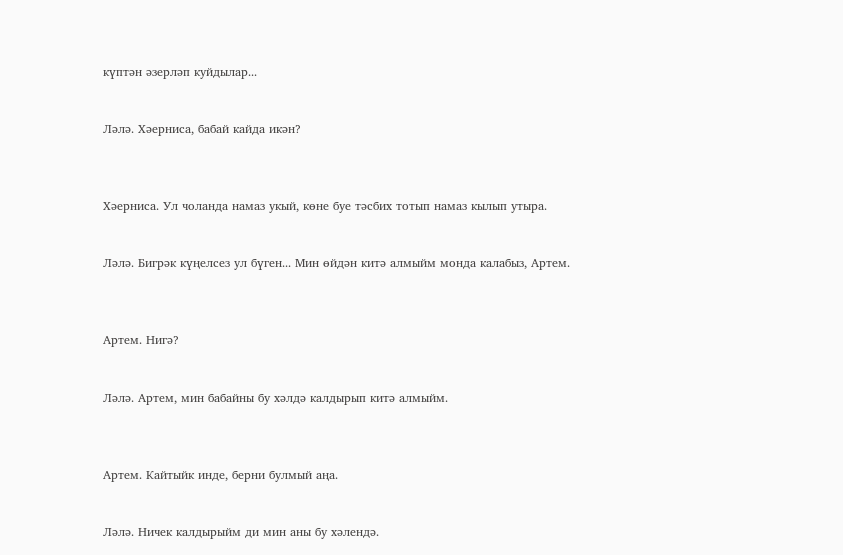күптән әзерләп куйдылар...


Ләлә. Хәерниса, бабай кайда икән?



Хәерниса. Ул чоланда намаз укый, көне буе тәсбих тотып намаз кылып утыра.


Ләлә. Бигрәк күңелсез ул бүген... Мин өйдән китә алмыйм монда калабыз, Артем.



Артем. Нигә?


Ләлә. Артем, мин бабайны бу хәлдә калдырып китә алмыйм.



Артем. Кайтыйк инде, берни булмый аңа.


Ләлә. Ничек калдырыйм ди мин аны бу хәлендә.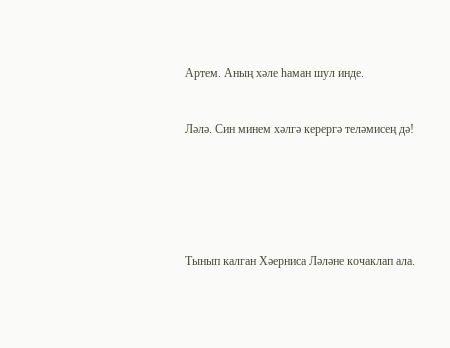Артем. Аның хәле һаман шул инде.


Ләлә. Син минем хәлгә керергә теләмисең дә!






Тынып калган Хәерниса Ләләне кочаклап ала.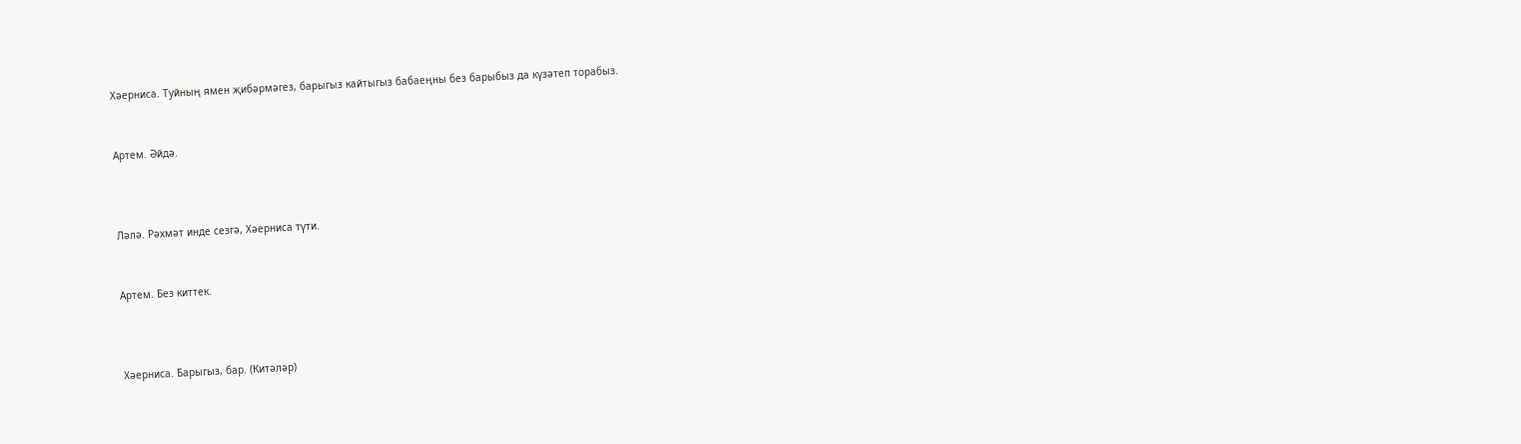Хәерниса. Туйның ямен җибәрмәгез, барыгыз кайтыгыз бабаеңны без барыбыз да күзәтеп торабыз.


Артем. Әйдә.



Ләлә. Рәхмәт инде сезгә, Хәерниса түти.


Артем. Без киттек.



Хәерниса. Барыгыз, бар. (Китәләр)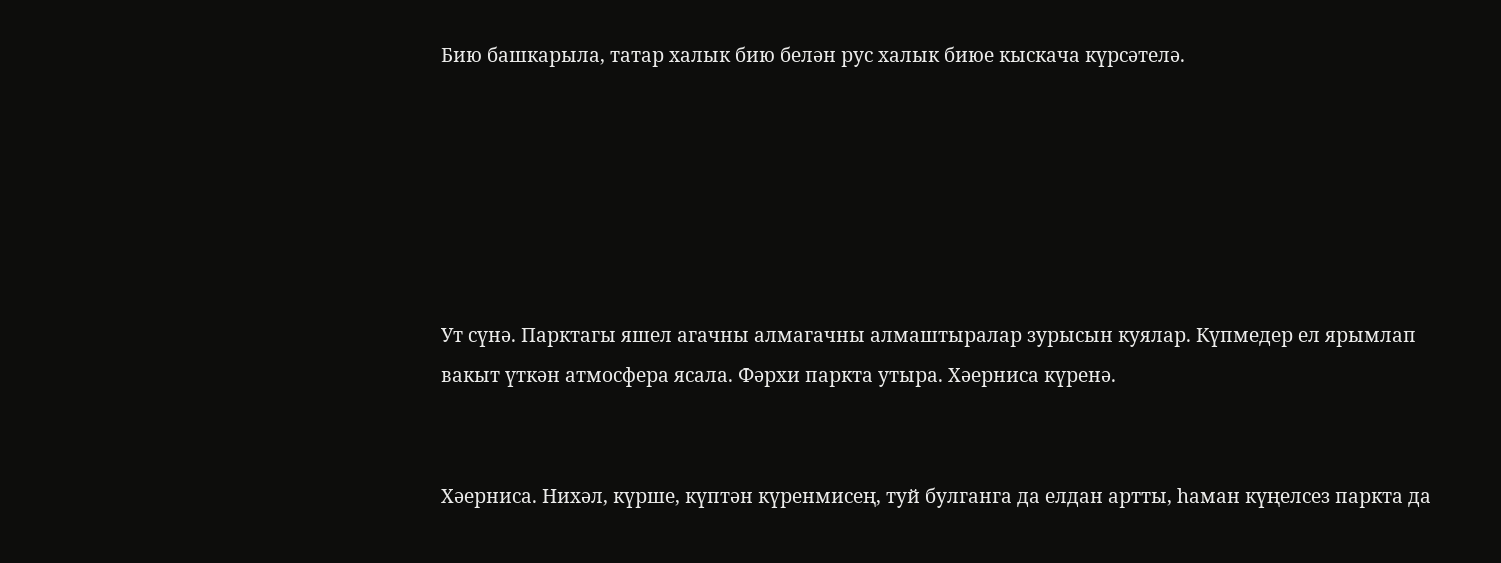Бию башкарыла, татар халык бию белән рус халык биюе кыскача күрсәтелә.






Ут сүнә. Парктагы яшел агачны алмагачны алмаштыралар зурысын куялар. Күпмедер ел ярымлап вакыт үткән атмосфера ясала. Фәрхи паркта утыра. Хәерниса күренә.


Хәерниса. Нихәл, күрше, күптән күренмисең, туй булганга да елдан артты, һаман күңелсез паркта да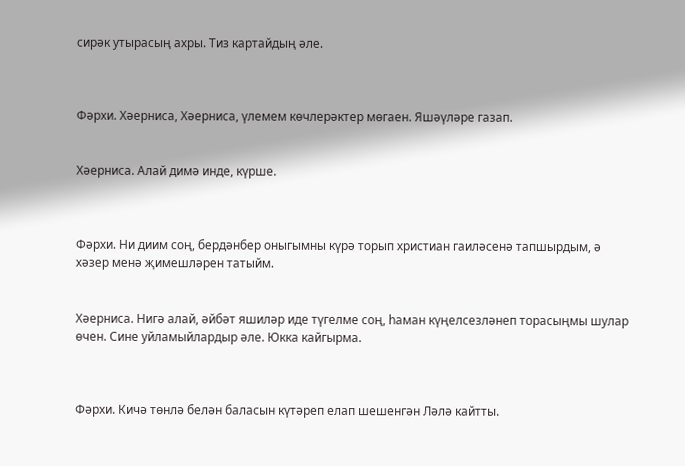сирәк утырасың ахры. Тиз картайдың әле.



Фәрхи. Хәерниса, Хәерниса, үлемем көчлерәктер мөгаен. Яшәүләре газап.


Хәерниса. Алай димә инде, күрше.



Фәрхи. Ни диим соң, бердәнбер оныгымны күрә торып христиан гаиләсенә тапшырдым, ә хәзер менә җимешләрен татыйм.


Хәерниса. Нигә алай, әйбәт яшиләр иде түгелме соң, һаман күңелсезләнеп торасыңмы шулар өчен. Сине уйламыйлардыр әле. Юкка кайгырма.



Фәрхи. Кичә төнлә белән баласын күтәреп елап шешенгән Ләлә кайтты.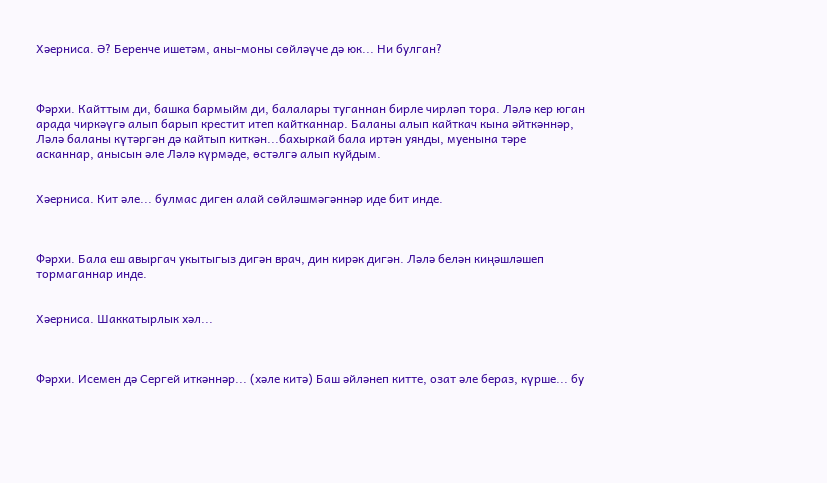Хәерниса. Ә? Беренче ишетәм, аны-моны сөйләүче дә юк... Ни булган?



Фәрхи. Кайттым ди, башка бармыйм ди, балалары туганнан бирле чирләп тора. Ләлә кер юган арада чиркәүгә алып барып крестит итеп кайтканнар. Баланы алып кайткач кына әйткәннәр, Ләлә баланы күтәргән дә кайтып киткән...бахыркай бала иртән уянды, муенына тәре асканнар, анысын әле Ләлә күрмәде, өстәлгә алып куйдым.


Хәерниса. Кит әле... булмас диген алай сөйләшмәгәннәр иде бит инде.



Фәрхи. Бала еш авыргач укытыгыз дигән врач, дин кирәк дигән. Ләлә белән киңәшләшеп тормаганнар инде.


Хәерниса. Шаккатырлык хәл...



Фәрхи. Исемен дә Сергей иткәннәр... (хәле китә) Баш әйләнеп китте, озат әле бераз, күрше... бу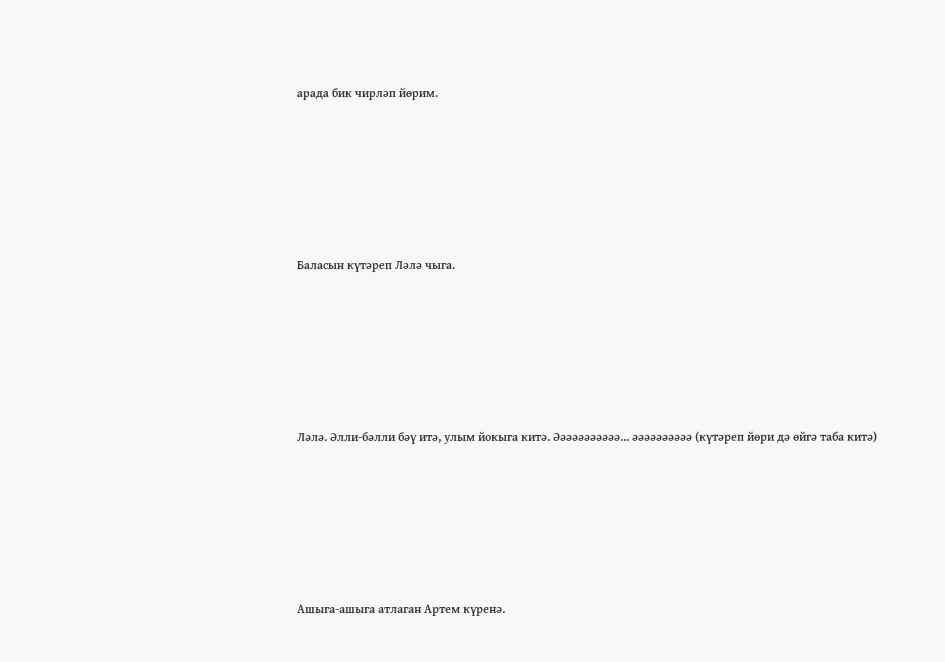арада бик чирләп йөрим.






Баласын күтәреп Ләлә чыга.






Ләлә. Әлли-бәлли бәү итә, улым йокыга китә. Әәәәәәәәәәә... әәәәәәәәәә (күтәреп йөри дә өйгә таба китә)






Ашыга-ашыга атлаган Артем күренә.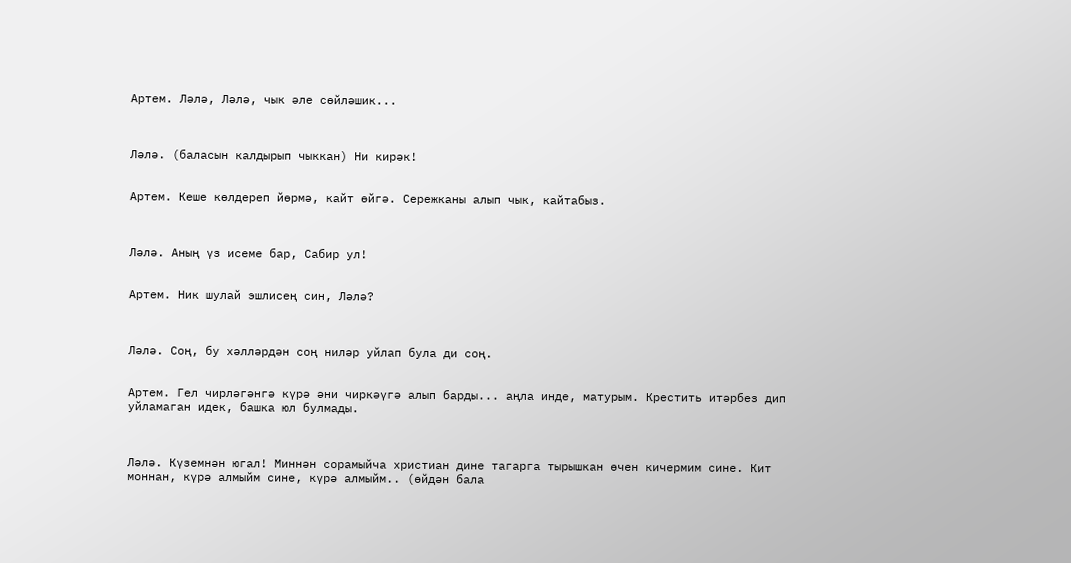Артем. Ләлә, Ләлә, чык әле сөйләшик...



Ләлә. (баласын калдырып чыккан) Ни кирәк!


Артем. Кеше көлдереп йөрмә, кайт өйгә. Сережканы алып чык, кайтабыз.



Ләлә. Аның үз исеме бар, Сабир ул!


Артем. Ник шулай эшлисең син, Ләлә?



Ләлә. Соң, бу хәлләрдән соң ниләр уйлап була ди соң.


Артем. Гел чирләгәнгә күрә әни чиркәүгә алып барды... аңла инде, матурым. Крестить итәрбез дип уйламаган идек, башка юл булмады.



Ләлә. Күземнән югал! Миннән сорамыйча христиан дине тагарга тырышкан өчен кичермим сине. Кит моннан, күрә алмыйм сине, күрә алмыйм.. (өйдән бала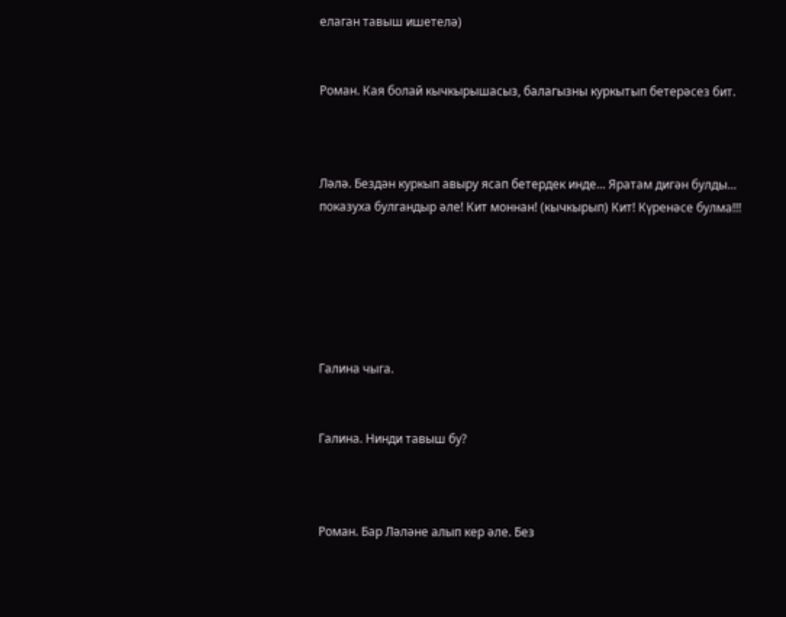елаган тавыш ишетелә)


Роман. Кая болай кычкырышасыз, балагызны куркытып бетерәсез бит.



Ләлә. Бездән куркып авыру ясап бетердек инде... Яратам дигән булды... показуха булгандыр әле! Кит моннан! (кычкырып) Кит! Күренәсе булма!!!






Галина чыга.


Галина. Нинди тавыш бу?



Роман. Бар Ләләне алып кер әле. Без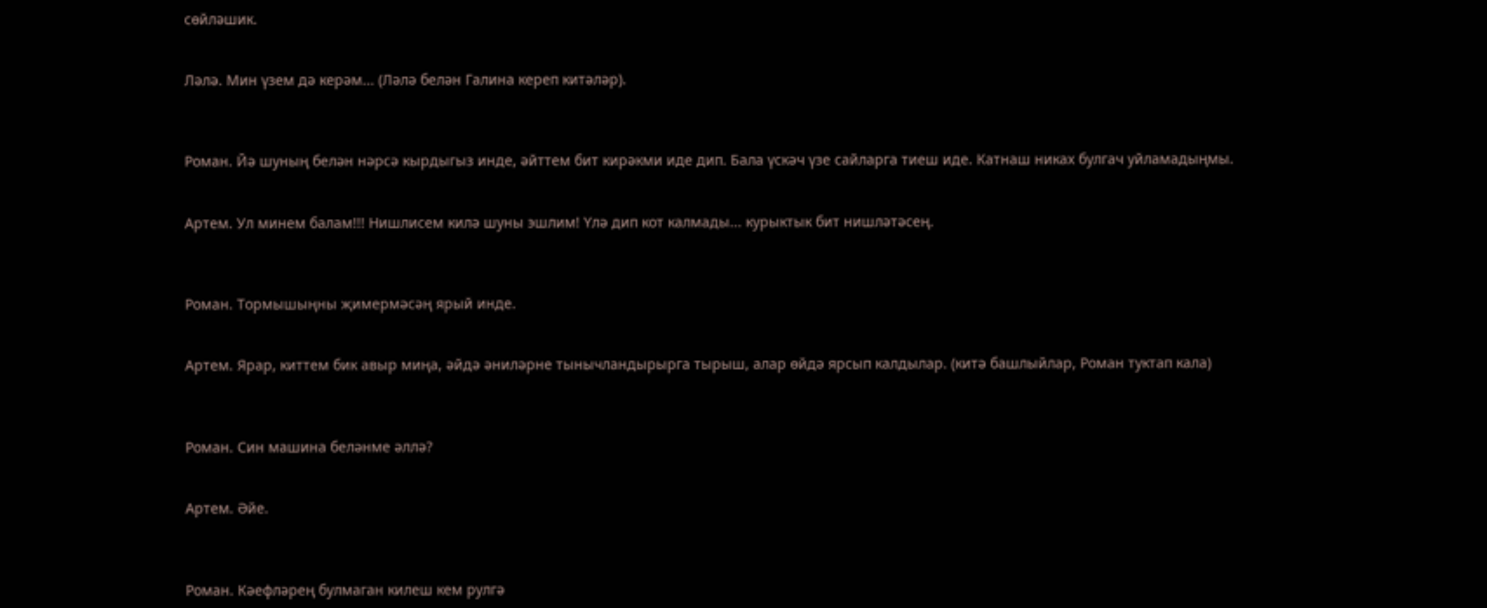сөйләшик.


Ләлә. Мин үзем дә керәм... (Ләлә белән Галина кереп китәләр).



Роман. Йә шуның белән нәрсә кырдыгыз инде, әйттем бит кирәкми иде дип. Бала үскәч үзе сайларга тиеш иде. Катнаш никах булгач уйламадыңмы.


Артем. Ул минем балам!!! Нишлисем килә шуны эшлим! Үлә дип кот калмады... курыктык бит нишләтәсең.



Роман. Тормышыңны җимермәсәң ярый инде.


Артем. Ярар, киттем бик авыр миңа, әйдә әниләрне тынычландырырга тырыш, алар өйдә ярсып калдылар. (китә башлыйлар, Роман туктап кала)



Роман. Син машина беләнме әллә?


Артем. Әйе.



Роман. Кәефләрең булмаган килеш кем рулгә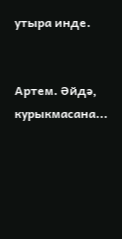утыра инде.


Артем. Әйдә, курыкмасана...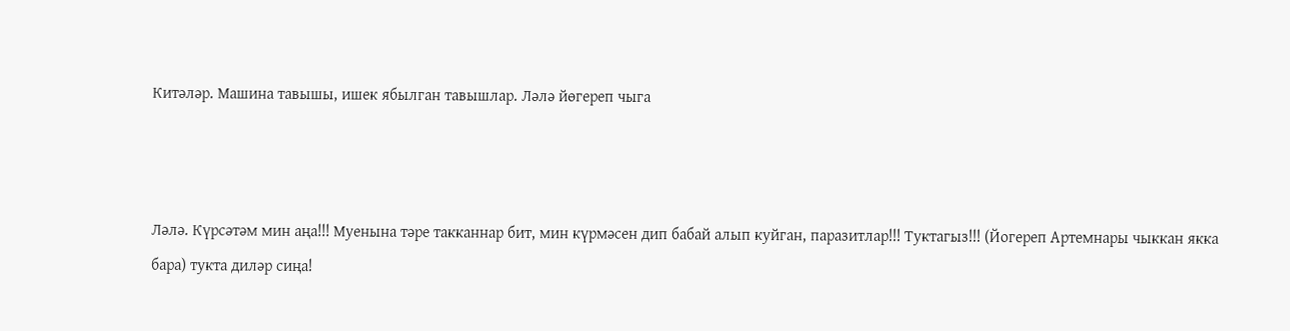Китәләр. Машина тавышы, ишек ябылган тавышлар. Ләлә йөгереп чыга



Ләлә. Күрсәтәм мин аңа!!! Муенына тәре такканнар бит, мин күрмәсен дип бабай алып куйган, паразитлар!!! Туктагыз!!! (Йогереп Артемнары чыккан якка бара) тукта диләр сиңа!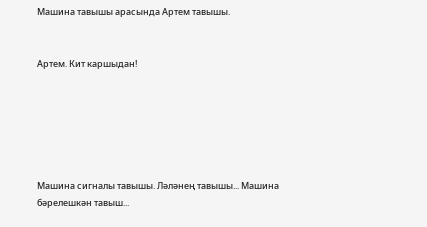Машина тавышы арасында Артем тавышы.


Артем. Кит каршыдан!






Машина сигналы тавышы. Ләләнең тавышы... Машина бәрелешкән тавыш...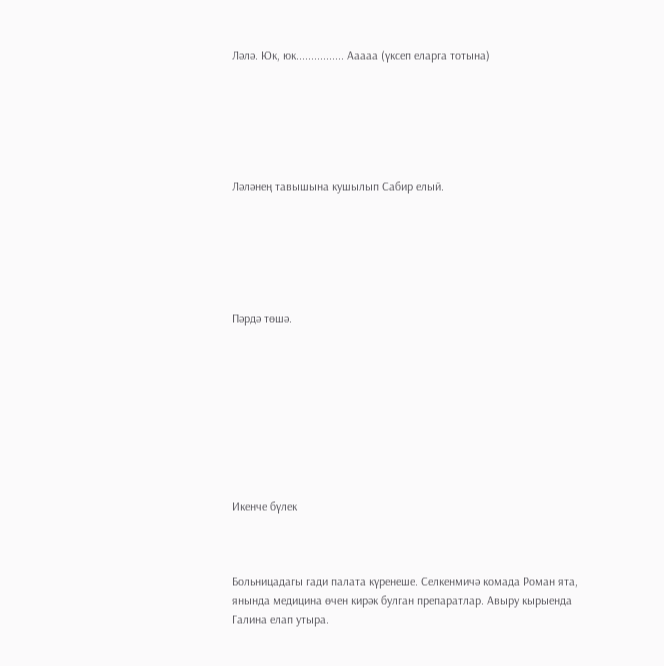Ләлә. Юк, юк................ Ааааа (үксеп еларга тотына)






Ләләнең тавышына кушылып Сабир елый.






Пәрдә төшә.









Икенче бүлек



Больницадагы гади палата күренеше. Селкенмичә комада Роман ята, янында медицина өчен кирәк булган препаратлар. Авыру кырыенда Галина елап утыра.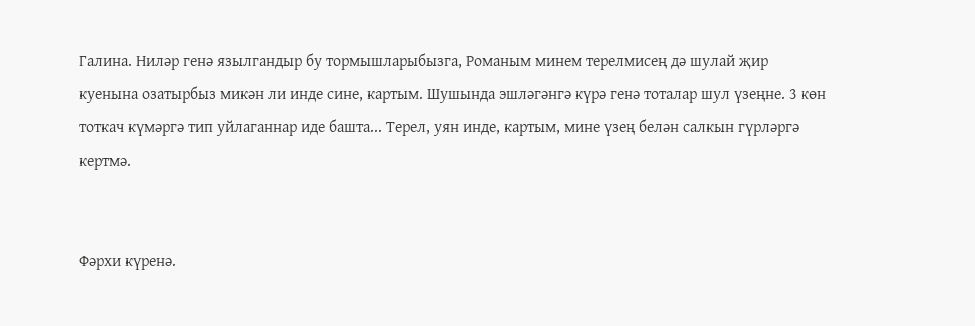Галина. Ниләр генә язылгандыр бу тормышларыбызга, Романым минем терелмисең дә шулай җир куенына озатырбыз микән ли инде сине, картым. Шушында эшләгәнгә күрә генә тоталар шул үзеңне. 3 көн тоткач күмәргә тип уйлаганнар иде башта... Терел, уян инде, картым, мине үзең белән салкын гүрләргә кертмә.


Фәрхи күренә.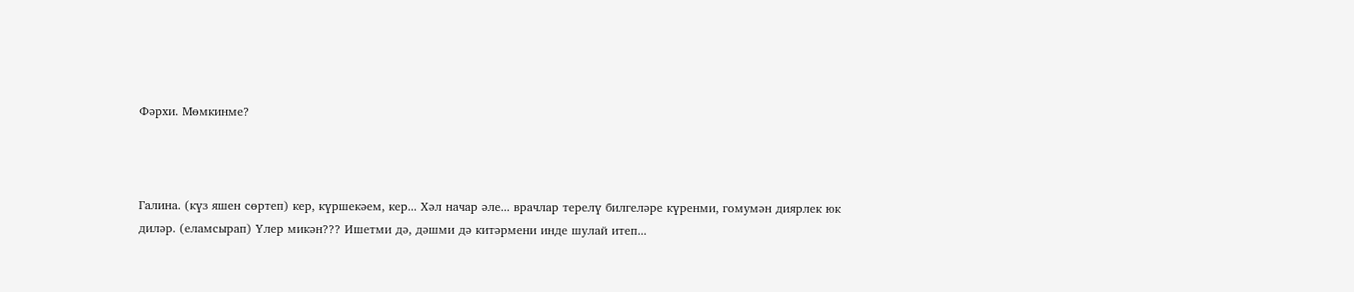Фәрхи. Мөмкинме?



Галина. (күз яшен сөртеп) кер, күршекәем, кер... Хәл начар әле... врачлар терелү билгеләре күренми, гомумән диярлек юк диләр. (еламсырап) Үлер микән??? Ишетми дә, дәшми дә китәрмени инде шулай итеп...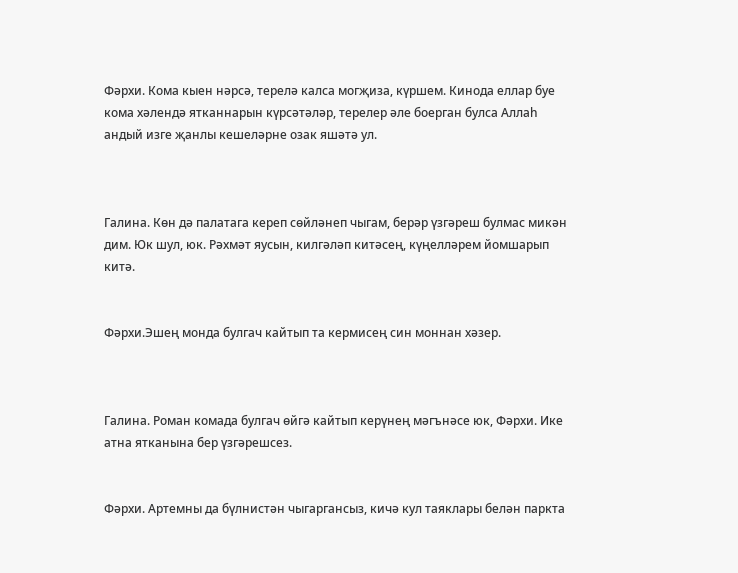Фәрхи. Кома кыен нәрсә, терелә калса могҗиза, күршем. Кинода еллар буе кома хәлендә ятканнарын күрсәтәләр, терелер әле боерган булса Аллаһ андый изге җанлы кешеләрне озак яшәтә ул.



Галина. Көн дә палатага кереп сөйләнеп чыгам, берәр үзгәреш булмас микән дим. Юк шул, юк. Рәхмәт яусын, килгәләп китәсең, күңелләрем йомшарып китә.


Фәрхи.Эшең монда булгач кайтып та кермисең син моннан хәзер.



Галина. Роман комада булгач өйгә кайтып керүнең мәгънәсе юк, Фәрхи. Ике атна ятканына бер үзгәрешсез.


Фәрхи. Артемны да бүлнистән чыгаргансыз, кичә кул таяклары белән паркта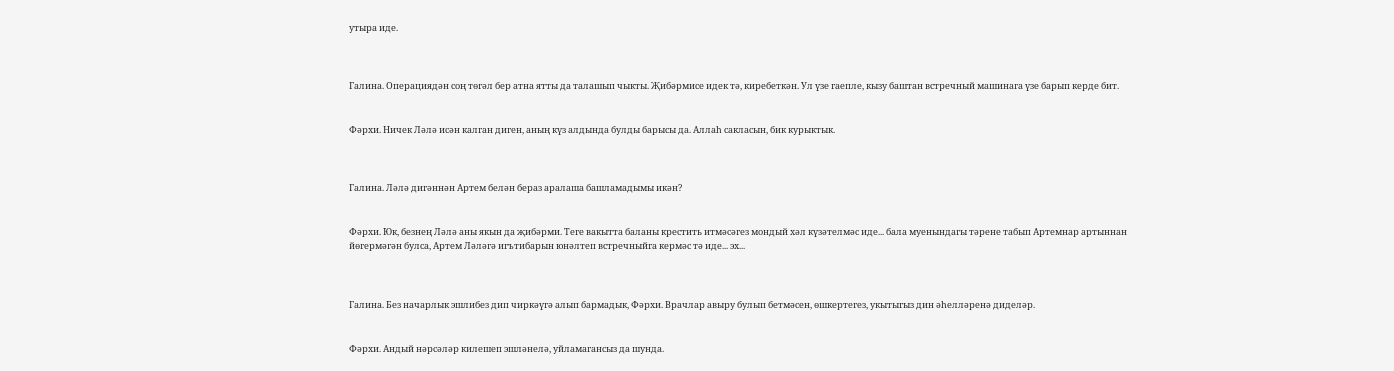утыра иде.



Галина. Операциядән соң төгәл бер атна ятты да талашып чыкты. Җибәрмисе идек тә, киребеткән. Ул үзе гаепле, кызу баштан встречный машинага үзе барып керде бит.


Фәрхи. Ничек Ләлә исән калган диген, аның күз алдында булды барысы да. Аллаһ сакласын, бик курыктык.



Галина. Ләлә дигәннән Артем белән бераз аралаша башламадымы икән?


Фәрхи. Юк, безнең Ләлә аны якын да җибәрми. Теге вакытта баланы крестить итмәсәгез мондый хәл күзәтелмәс иде... бала муенындагы тәрене табып Артемнар артыннан йөгермәгән булса, Артем Ләләгә игътибарын юнәлтеп встречныйга кермәс тә иде... эх...



Галина. Без начарлык эшлибез дип чиркәүгә алып бармадык, Фәрхи. Врачлар авыру булып бетмәсен, өшкертегез, укытыгыз дин әһелләренә диделәр.


Фәрхи. Андый нәрсәләр килешеп эшләнелә, уйламагансыз да шунда.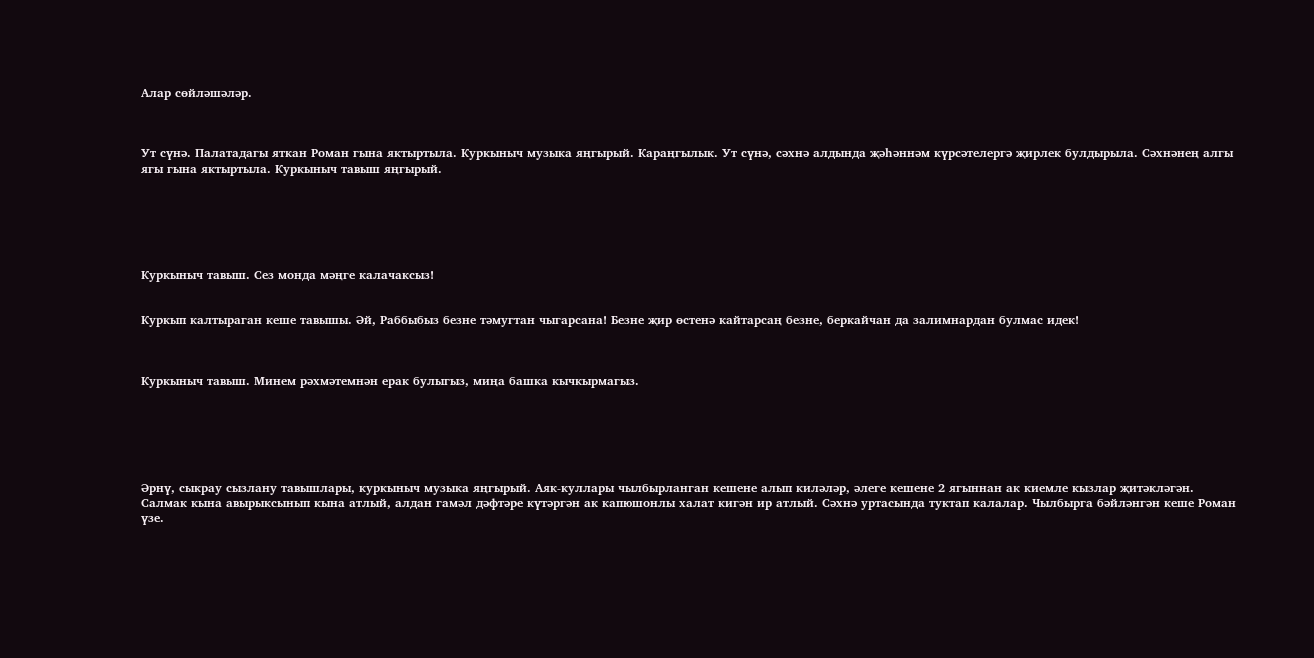Алар сөйләшәләр.



Ут сүнә. Палатадагы яткан Роман гына яктыртыла. Куркыныч музыка яңгырый. Караңгылык. Ут сүнә, сәхнә алдында җәһәннәм күрсәтелергә җирлек булдырыла. Сәхнәнең алгы ягы гына яктыртыла. Куркыныч тавыш яңгырый.






Куркыныч тавыш. Сез монда мәңге калачаксыз!


Куркып калтыраган кеше тавышы. Әй, Раббыбыз безне тәмугтан чыгарсана! Безне җир өстенә кайтарсаң безне, беркайчан да залимнардан булмас идек!



Куркыныч тавыш. Минем рәхмәтемнән ерак булыгыз, миңа башка кычкырмагыз.






Әрнү, сыкрау сызлану тавышлары, куркыныч музыка яңгырый. Аяк-куллары чылбырланган кешене алып киләләр, әлеге кешене 2 ягыннан ак киемле кызлар җитәкләгән. Салмак кына авырыксынып кына атлый, алдан гамәл дәфтәре күтәргән ак капюшонлы халат кигән ир атлый. Сәхнә уртасында туктап калалар. Чылбырга бәйләнгән кеше Роман үзе.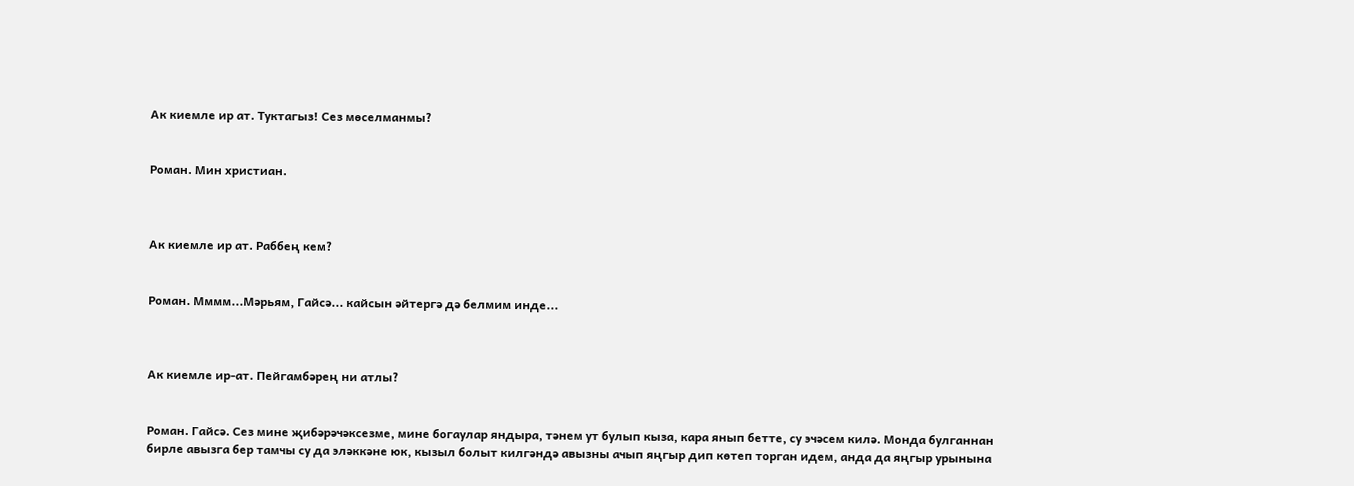Ак киемле ир ат. Туктагыз! Сез мөселманмы?


Роман. Мин христиан.



Ак киемле ир ат. Раббең кем?


Роман. Мммм...Мәрьям, Гайсә... кайсын әйтергә дә белмим инде...



Ак киемле ир-ат. Пейгамбәрең ни атлы?


Роман. Гайсә. Сез мине җибәрәчәксезме, мине богаулар яндыра, тәнем ут булып кыза, кара янып бетте, су эчәсем килә. Монда булганнан бирле авызга бер тамчы су да эләккәне юк, кызыл болыт килгәндә авызны ачып яңгыр дип көтеп торган идем, анда да яңгыр урынына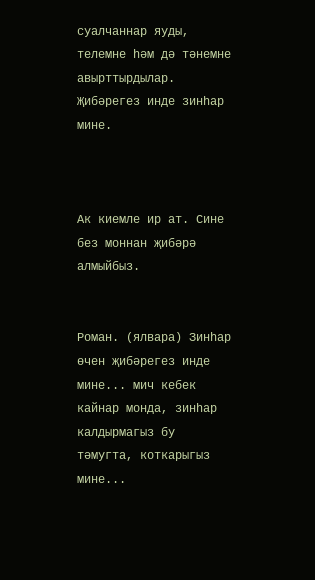суалчаннар яуды, телемне һәм дә тәнемне авырттырдылар. Җибәрегез инде зинһар мине.



Ак киемле ир ат. Сине без моннан җибәрә алмыйбыз.


Роман. (ялвара) Зинһар өчен җибәрегез инде мине... мич кебек кайнар монда, зинһар калдырмагыз бу тәмугта, коткарыгыз мине...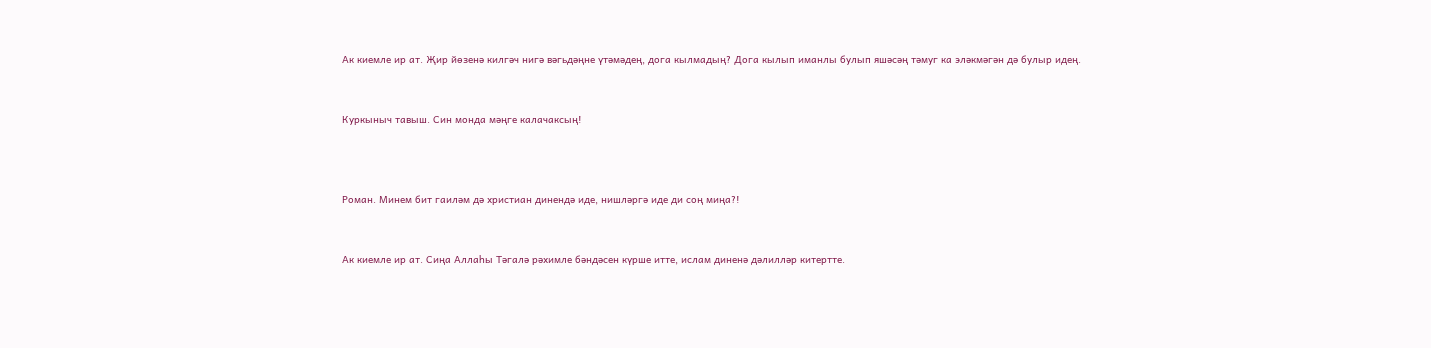Ак киемле ир ат. Җир йөзенә килгәч нигә вәгьдәңне үтәмәдең, дога кылмадың? Дога кылып иманлы булып яшәсәң тәмуг ка эләкмәгән дә булыр идең.


Куркыныч тавыш. Син монда мәңге калачаксың!



Роман. Минем бит гаиләм дә христиан динендә иде, нишләргә иде ди соң миңа?!


Ак киемле ир ат. Сиңа Аллаһы Тәгалә рәхимле бәндәсен күрше итте, ислам диненә дәлилләр китертте.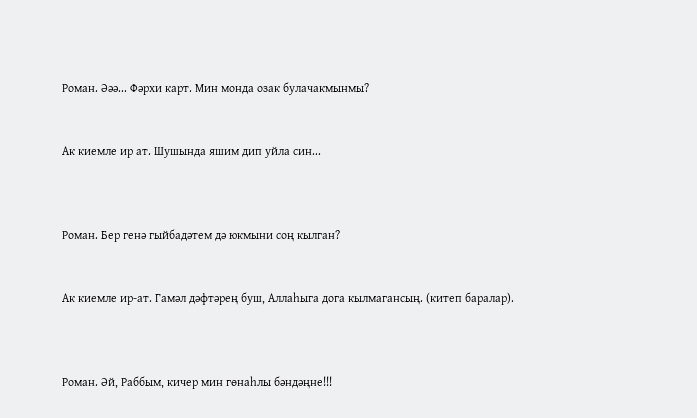Роман. Әәә... Фәрхи карт. Мин монда озак булачакмынмы?


Ак киемле ир ат. Шушында яшим дип уйла син...



Роман. Бер генә гыйбадәтем дә юкмыни соң кылган?


Ак киемле ир-ат. Гамәл дәфтәрең буш, Аллаһыга дога кылмагансың. (китеп баралар).



Роман. Әй, Раббым, кичер мин гөнаһлы бәндәңне!!!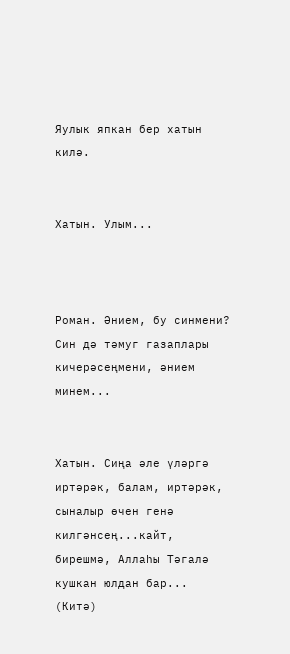Яулык япкан бер хатын килә.


Хатын. Улым...



Роман. Әнием, бу синмени? Син дә тәмуг газаплары кичерәсеңмени, әнием минем...


Хатын. Сиңа әле үләргә иртәрәк, балам, иртәрәк, сыналыр өчен генә килгәнсең...кайт, бирешмә, Аллаһы Тәгалә кушкан юлдан бар... (Китә)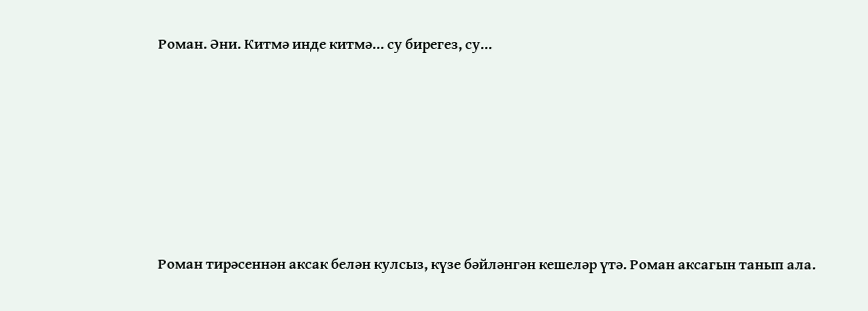Роман. Әни. Китмә инде китмә... су бирегез, су...






Роман тирәсеннән аксак белән кулсыз, күзе бәйләнгән кешеләр үтә. Роман аксагын танып ала.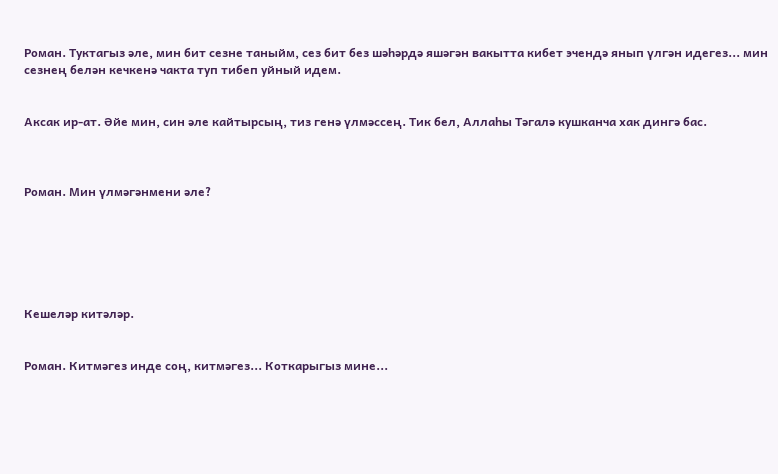Роман. Туктагыз әле, мин бит сезне таныйм, сез бит без шәһәрдә яшәгән вакытта кибет эчендә янып үлгән идегез... мин сезнең белән кечкенә чакта туп тибеп уйный идем.


Аксак ир-ат. Әйе мин, син әле кайтырсың, тиз генә үлмәссең. Тик бел, Аллаһы Тәгалә кушканча хак дингә бас.



Роман. Мин үлмәгәнмени әле?






Кешеләр китәләр.


Роман. Китмәгез инде соң, китмәгез... Коткарыгыз мине...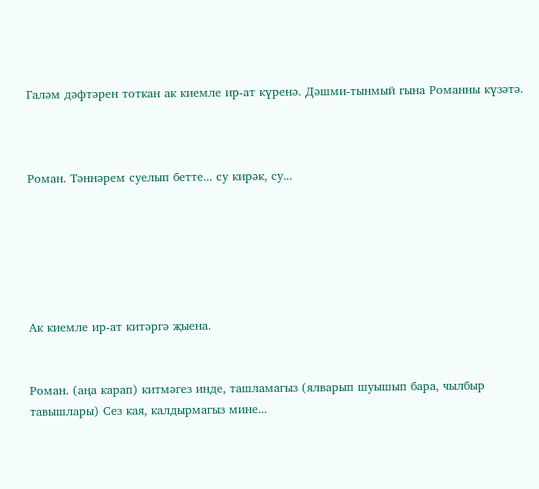Галәм дәфтәрен тоткан ак киемле ир-ат күренә. Дәшми-тынмый гына Романны күзәтә.



Роман. Тәннәрем суелып бетте... су кирәк, су...






Ак киемле ир-ат китәргә җыена.


Роман. (аңа карап) китмәгез инде, ташламагыз (ялварып шуышып бара, чылбыр тавышлары) Сез кая, калдырмагыз мине...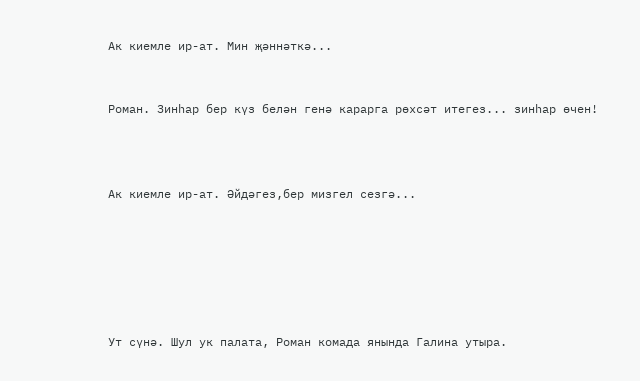Ак киемле ир-ат. Мин җәннәткә...


Роман. Зинһар бер күз белән генә карарга рөхсәт итегез... зинһар өчен!



Ак киемле ир-ат. Әйдәгез,бер мизгел сезгә...






Ут сүнә. Шул ук палата, Роман комада янында Галина утыра.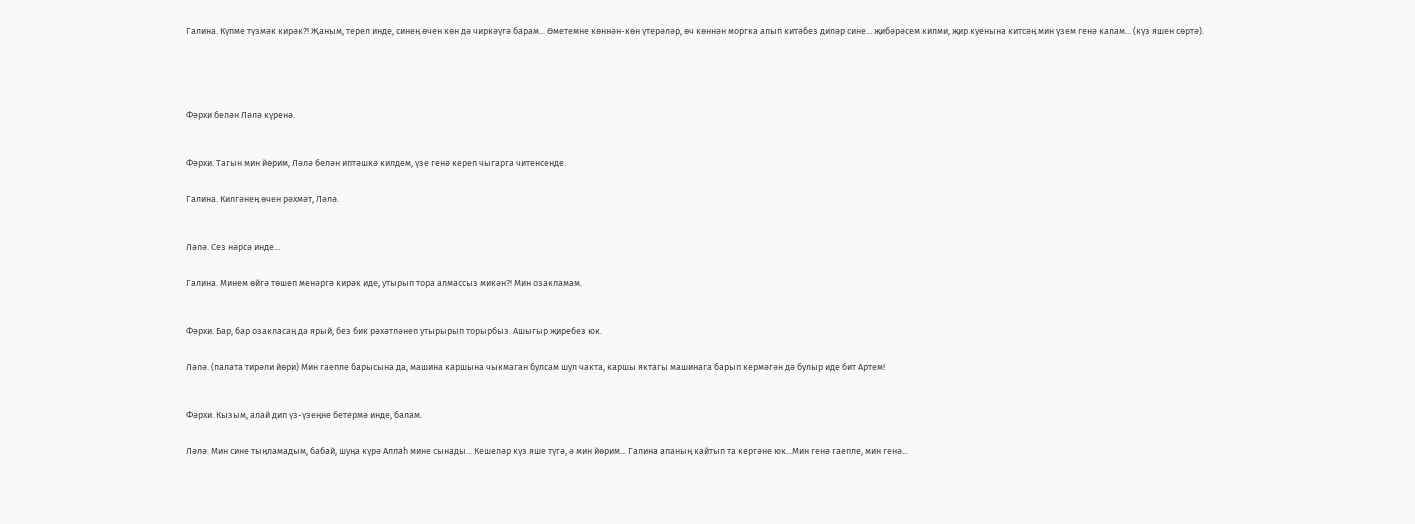Галина. Күпме түзмәк кирәк?! Җаным, терел инде, синең өчен көн дә чиркәүгә барам... Өметемне көннән-көн үтерәләр, өч көннән моргка алып китәбез диләр сине... җибәрәсем килми, җир куенына китсәң мин үзем генә калам... (күз яшен сөртә).






Фәрхи белән Ләлә күренә.



Фәрхи. Тагын мин йөрим, Ләлә белән иптәшкә килдем, үзе генә кереп чыгарга читенсенде.


Галина. Килгәнең өчен рәхмәт, Ләлә.



Ләлә. Сез нәрсә инде...


Галина. Минем өйгә төшеп менәргә кирәк иде, утырып тора алмассыз микән?! Мин озакламам.



Фәрхи. Бар, бар озакласаң да ярый, без бик рәхәтләнеп утырырып торырбыз. Ашыгыр җиребез юк.


Ләлә. (палата тирәли йөри) Мин гаепле барысына да, машина каршына чыкмаган булсам шул чакта, каршы яктагы машинага барып кермәгән дә булыр иде бит Артем!



Фәрхи. Кызым, алай дип үз-үзеңне бетермә инде, балам.


Ләлә. Мин сине тыңламадым, бабай, шуңа күрә Аллаһ мине сынады... Кешеләр күз яше түгә, ә мин йөрим... Галина апаның кайтып та кергәне юк...Мин генә гаепле, мин генә...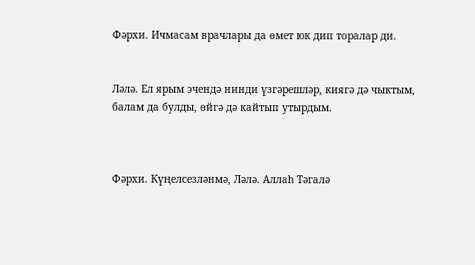Фәрхи. Ичмасам врачлары да өмет юк дип торалар ди.


Ләлә. Ел ярым эчендә нинди үзгәрешләр, киягә дә чыктым, балам да булды, өйгә дә кайтып утырдым.



Фәрхи. Күңелсезләнмә, Ләлә. Аллаһ Тәгалә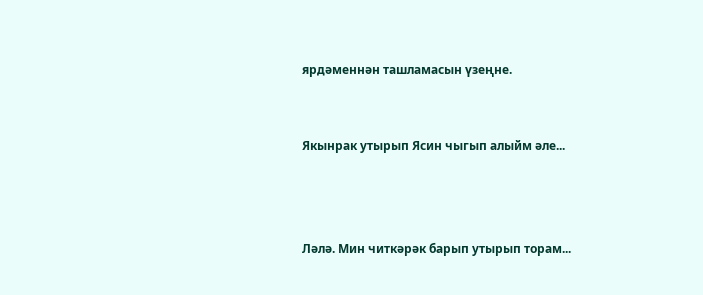ярдәменнән ташламасын үзеңне.


Якынрак утырып Ясин чыгып алыйм әле...



Ләлә. Мин читкәрәк барып утырып торам...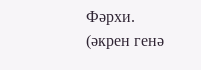Фәрхи. (әкрен генә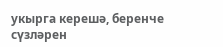укырга керешә, беренче сүзләрен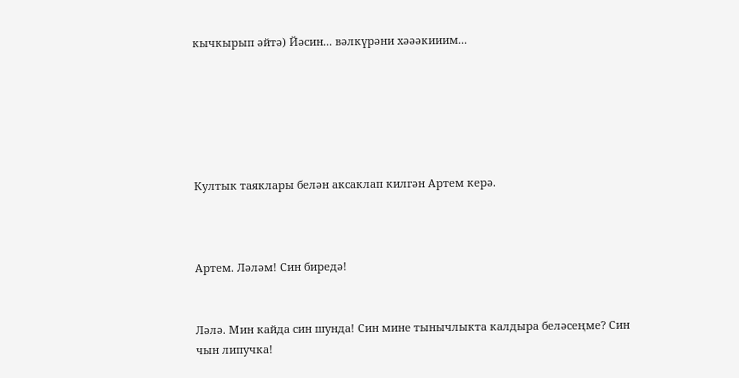кычкырып әйтә) Йәсин... вәлкүрәни хәәәкииим...






Култык таяклары белән аксаклап килгән Артем керә.



Артем. Ләләм! Син биредә!


Ләлә. Мин кайда син шунда! Син мине тынычлыкта калдыра беләсеңме? Син чын липучка!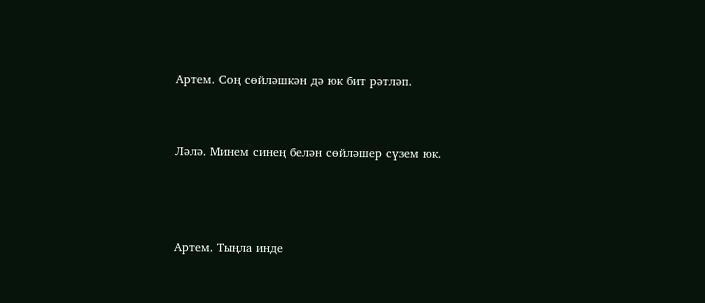Артем. Соң сөйләшкән дә юк бит рәтләп.


Ләлә. Минем синең белән сөйләшер сүзем юк.



Артем. Тыңла инде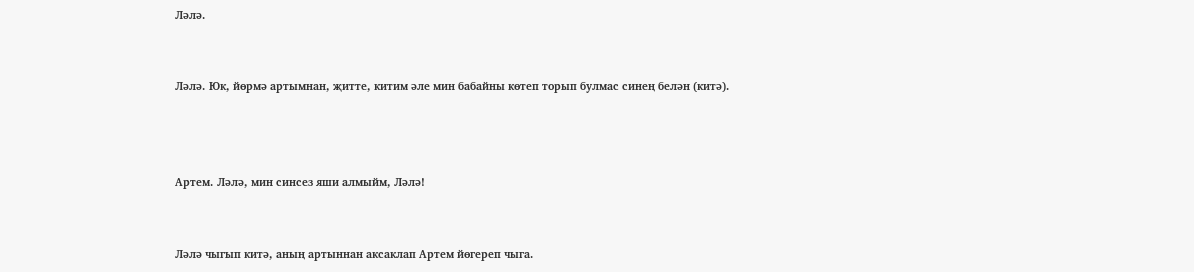Ләлә.


Ләлә. Юк, йөрмә артымнан, җитте, китим әле мин бабайны көтеп торып булмас синең белән (китә).



Артем. Ләлә, мин синсез яши алмыйм, Ләлә!


Ләлә чыгып китә, аның артыннан аксаклап Артем йөгереп чыга.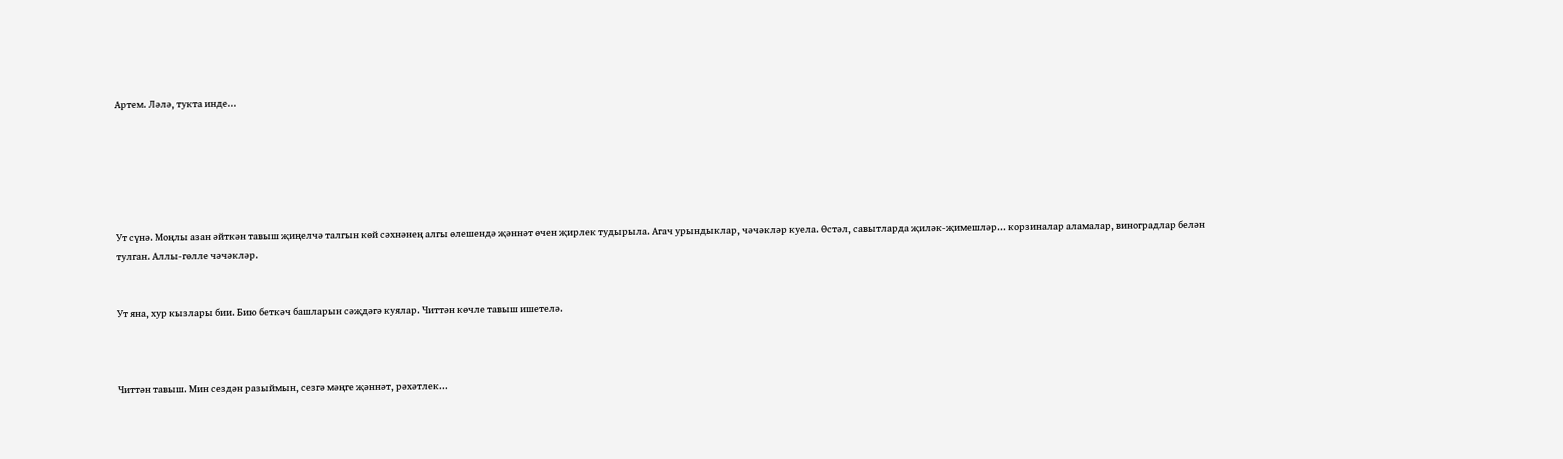Артем. Ләлә, тукта инде...






Ут сүнә. Моңлы азан әйткән тавыш җиңелчә талгын көй сәхнәнең алгы өлешендә җәннәт өчен җирлек тудырыла. Агач урындыклар, чәчәкләр куела. Өстәл, савытларда җиләк-җимешләр... корзиналар аламалар, виноградлар белән тулган. Аллы-гөлле чәчәкләр.


Ут яна, хур кызлары бии. Бию беткәч башларын сәҗдәгә куялар. Читтән көчле тавыш ишетелә.



Читтән тавыш. Мин сездән разыймын, сезгә мәңге җәннәт, рәхәтлек...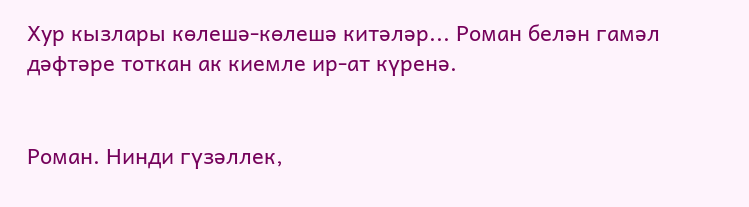Хур кызлары көлешә-көлешә китәләр... Роман белән гамәл дәфтәре тоткан ак киемле ир-ат күренә.


Роман. Нинди гүзәллек,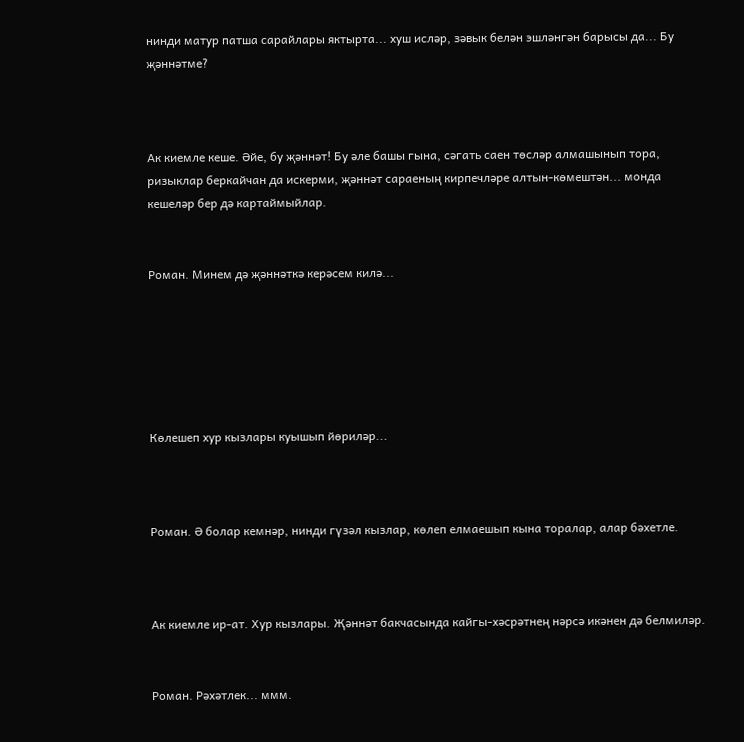нинди матур патша сарайлары яктырта... хуш исләр, зәвык белән эшләнгән барысы да... Бу җәннәтме?



Ак киемле кеше. Әйе, бу җәннәт! Бу әле башы гына, сәгать саен төсләр алмашынып тора, ризыклар беркайчан да искерми, җәннәт сараеның кирпечләре алтын-көмештән... монда кешеләр бер дә картаймыйлар.


Роман. Минем дә җәннәткә керәсем килә...






Көлешеп хур кызлары куышып йөриләр...



Роман. Ә болар кемнәр, нинди гүзәл кызлар, көлеп елмаешып кына торалар, алар бәхетле.



Ак киемле ир-ат. Хур кызлары. Җәннәт бакчасында кайгы-хәсрәтнең нәрсә икәнен дә белмиләр.


Роман. Рәхәтлек... ммм.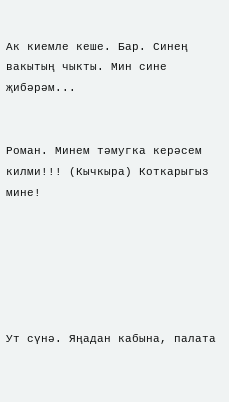Ак киемле кеше. Бар. Синең вакытың чыкты. Мин сине җибәрәм...


Роман. Минем тәмугка керәсем килми!!! (Кычкыра) Коткарыгыз мине!






Ут сүнә. Яңадан кабына, палата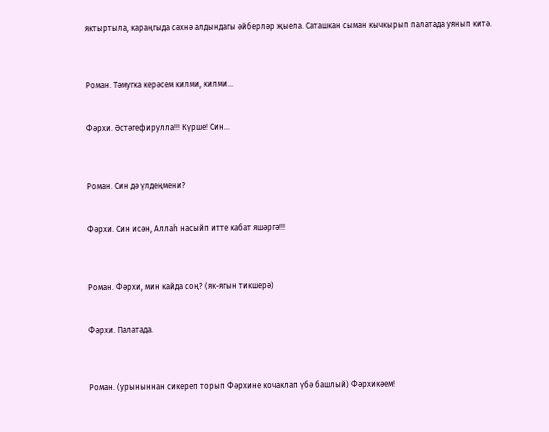яктыртыла, караңгыда сәхнә алдындагы әйберләр җыела. Саташкан сыман кычкырып палатада уянып китә.



Роман. Тәмугка керәсем килми, килми...


Фәрхи. Әстәгефирулла!!! Күрше! Син...



Роман. Син дә үлдеңмени?


Фәрхи. Син исән, Аллаһ насыйп итте кабат яшәргә!!!



Роман. Фәрхи, мин кайда соң? (як-ягын тикшерә)


Фәрхи. Палатада.



Роман. (урыныннан сикереп торып Фәрхине кочаклап үбә башлый) Фәрхикәем!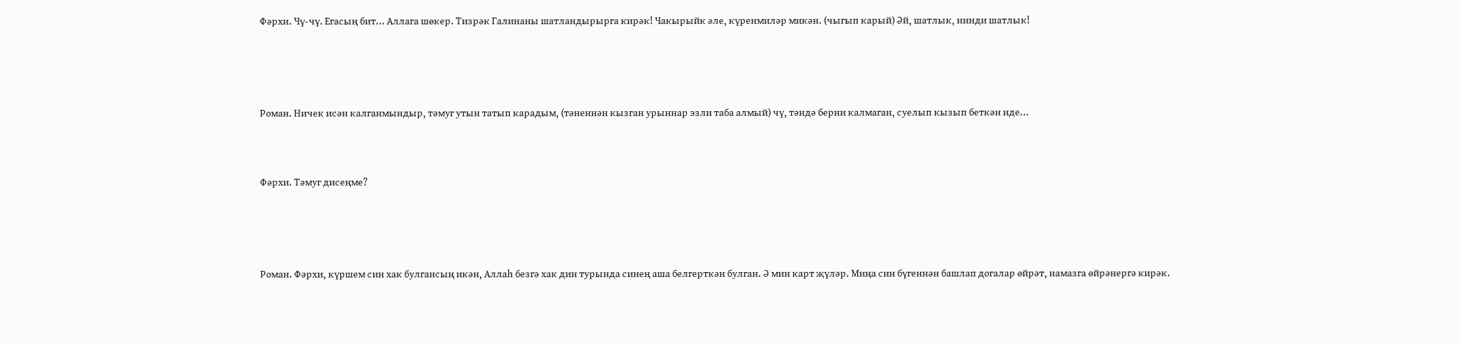Фәрхи. Чү-чү. Егасың бит... Аллага шөкер. Тизрәк Галинаны шатландырырга кирәк! Чакырыйк әле, күренмиләр микән. (чыгып карый) Әй, шатлык, нинди шатлык!



Роман. Ничек исән калганмындыр, тәмуг утын татып карадым, (тәненнән кызган урыннар эзли таба алмый) чү, тәндә берни калмаган, суелып кызып беткән иде...


Фәрхи. Тәмуг дисеңме?



Роман. Фәрхи, күршем син хак булгансың икән, Аллаһ безгә хак дин турында синең аша белгерткән булган. Ә мин карт җүләр. Миңа син бүгеннән башлап догалар өйрәт, намазга өйрәнергә кирәк.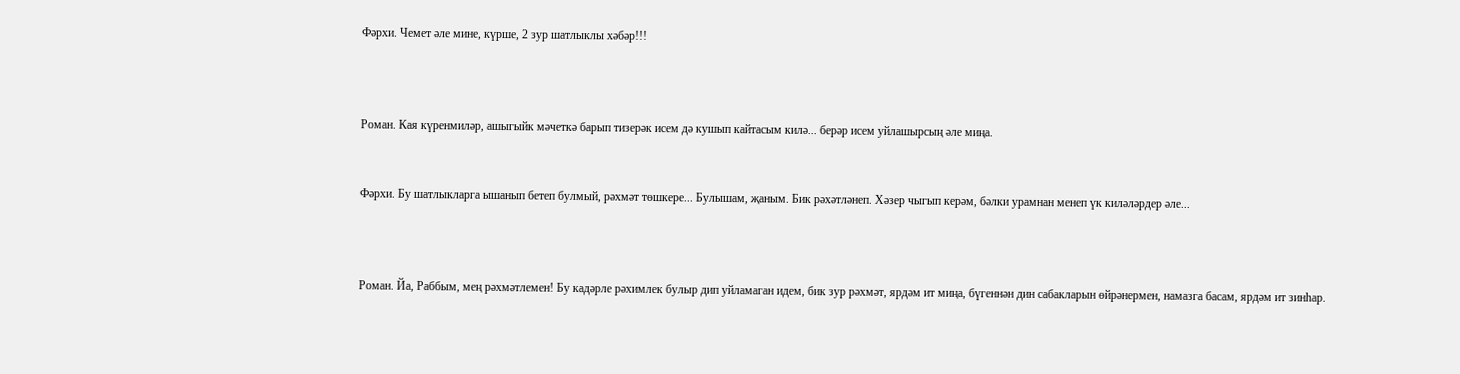Фәрхи. Чемет әле мине, күрше, 2 зур шатлыклы хәбәр!!!



Роман. Кая күренмиләр, ашыгыйк мәчеткә барып тизерәк исем дә кушып кайтасым килә... берәр исем уйлашырсың әле миңа.


Фәрхи. Бу шатлыкларга ышанып бетеп булмый, рәхмәт төшкере... Булышам, җаным. Бик рәхәтләнеп. Хәзер чыгып керәм, бәлки урамнан менеп үк киләләрдер әле...



Роман. Йа, Раббым, мең рәхмәтлемен! Бу кадәрле рәхимлек булыр дип уйламаган идем, бик зур рәхмәт, ярдәм ит миңа, бүгеннән дин сабакларын өйрәнермен, намазга басам, ярдәм ит зинһар.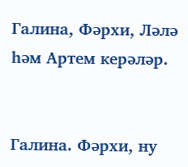Галина, Фәрхи, Ләлә һәм Артем керәләр.


Галина. Фәрхи, ну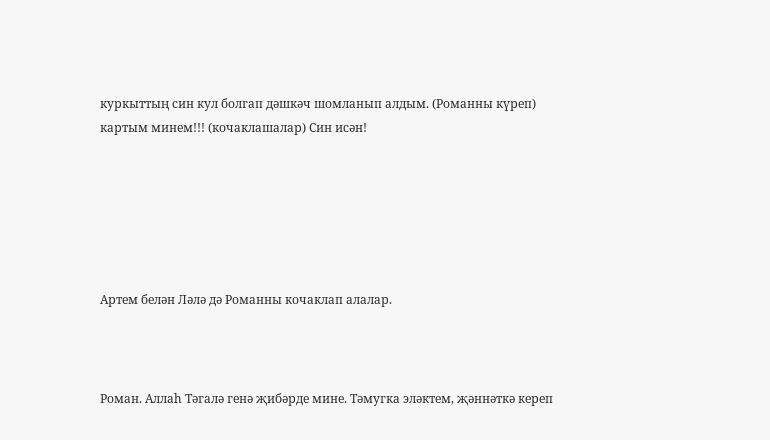куркыттың син кул болгап дәшкәч шомланып алдым. (Романны күреп) картым минем!!! (кочаклашалар) Син исән!






Артем белән Ләлә дә Романны кочаклап алалар.



Роман. Аллаһ Тәгалә генә җибәрде мине. Тәмугка эләктем, җәннәткә кереп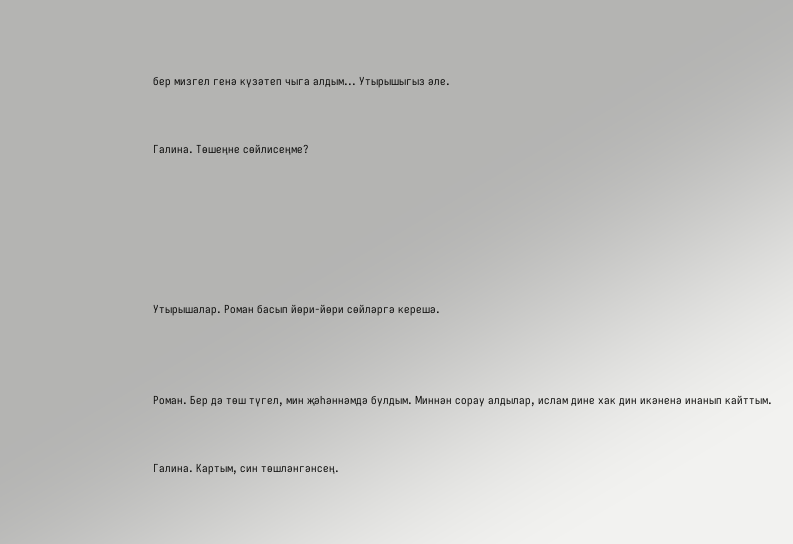бер мизгел генә күзәтеп чыга алдым... Утырышыгыз әле.


Галина. Төшеңне сөйлисеңме?






Утырышалар. Роман басып йөри-йөри сөйләргә керешә.



Роман. Бер дә төш түгел, мин җәһәннәмдә булдым. Миннән сорау алдылар, ислам дине хак дин икәненә инанып кайттым.


Галина. Картым, син төшләнгәнсең.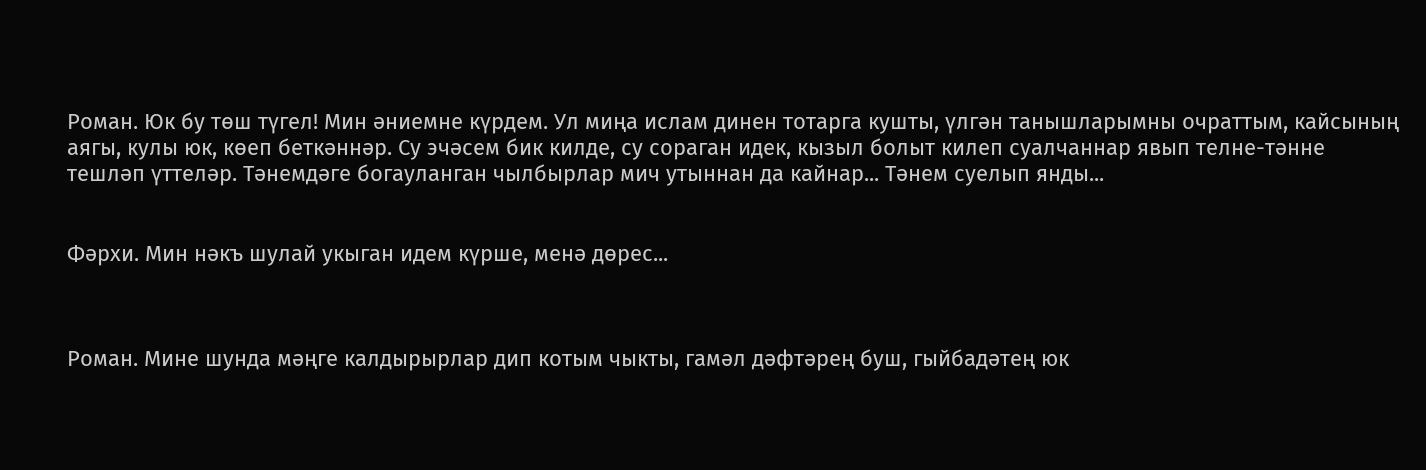Роман. Юк бу төш түгел! Мин әниемне күрдем. Ул миңа ислам динен тотарга кушты, үлгән танышларымны очраттым, кайсының аягы, кулы юк, көеп беткәннәр. Су эчәсем бик килде, су сораган идек, кызыл болыт килеп суалчаннар явып телне-тәнне тешләп үттеләр. Тәнемдәге богауланган чылбырлар мич утыннан да кайнар... Тәнем суелып янды...


Фәрхи. Мин нәкъ шулай укыган идем күрше, менә дөрес...



Роман. Мине шунда мәңге калдырырлар дип котым чыкты, гамәл дәфтәрең буш, гыйбадәтең юк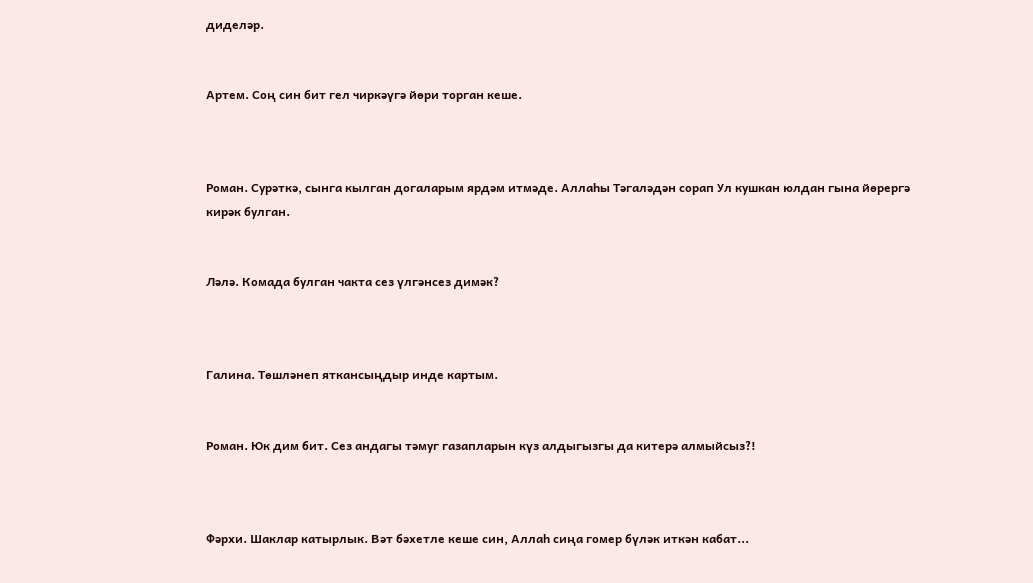диделәр.


Артем. Соң син бит гел чиркәүгә йөри торган кеше.



Роман. Сурәткә, сынга кылган догаларым ярдәм итмәде. Аллаһы Тәгаләдән сорап Ул кушкан юлдан гына йөрергә кирәк булган.


Ләлә. Комада булган чакта сез үлгәнсез димәк?



Галина. Төшләнеп яткансыңдыр инде картым.


Роман. Юк дим бит. Сез андагы тәмуг газапларын күз алдыгызгы да китерә алмыйсыз?!



Фәрхи. Шаклар катырлык. Вәт бәхетле кеше син, Аллаһ сиңа гомер бүләк иткән кабат...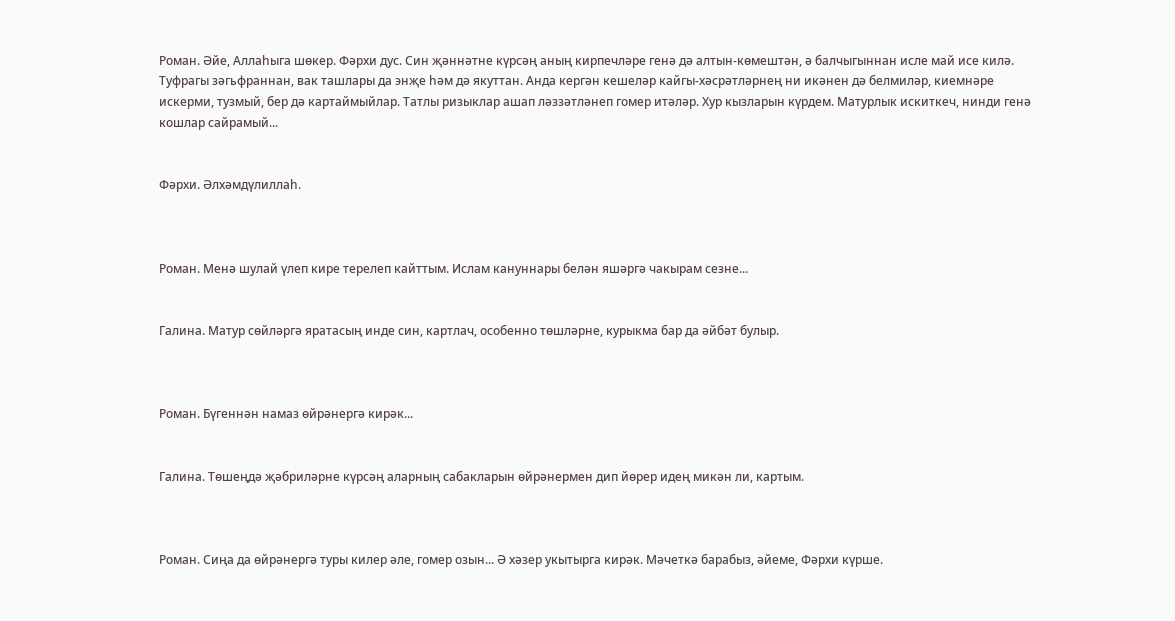Роман. Әйе, Аллаһыга шөкер. Фәрхи дус. Син җәннәтне күрсәң аның кирпечләре генә дә алтын-көмештән, ә балчыгыннан исле май исе килә. Туфрагы зәгьфраннан, вак ташлары да энҗе һәм дә якуттан. Анда кергән кешеләр кайгы-хәсрәтләрнең ни икәнен дә белмиләр, киемнәре искерми, тузмый, бер дә картаймыйлар. Татлы ризыклар ашап ләззәтләнеп гомер итәләр. Хур кызларын күрдем. Матурлык искиткеч, нинди генә кошлар сайрамый...


Фәрхи. Әлхәмдүлиллаһ.



Роман. Менә шулай үлеп кире терелеп кайттым. Ислам кануннары белән яшәргә чакырам сезне...


Галина. Матур сөйләргә яратасың инде син, картлач, особенно төшләрне, курыкма бар да әйбәт булыр.



Роман. Бүгеннән намаз өйрәнергә кирәк...


Галина. Төшеңдә җәбриләрне күрсәң аларның сабакларын өйрәнермен дип йөрер идең микән ли, картым.



Роман. Сиңа да өйрәнергә туры килер әле, гомер озын... Ә хәзер укытырга кирәк. Мәчеткә барабыз, әйеме, Фәрхи күрше.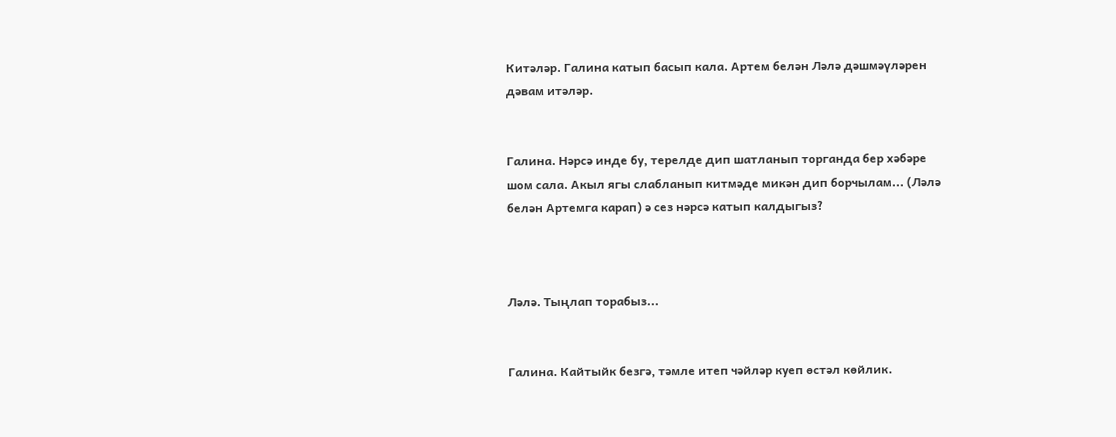Китәләр. Галина катып басып кала. Артем белән Ләлә дәшмәүләрен дәвам итәләр.


Галина. Нәрсә инде бу, терелде дип шатланып торганда бер хәбәре шом сала. Акыл ягы слабланып китмәде микән дип борчылам... (Ләлә белән Артемга карап) ә сез нәрсә катып калдыгыз?



Ләлә. Тыңлап торабыз...


Галина. Кайтыйк безгә, тәмле итеп чәйләр куеп өстәл көйлик.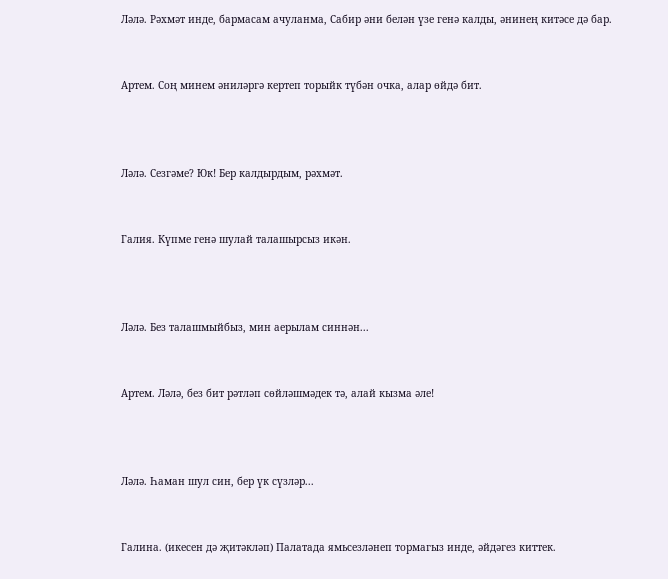Ләлә. Рәхмәт инде, бармасам ачуланма, Сабир әни белән үзе генә калды, әнинең китәсе дә бар.


Артем. Соң минем әниләргә кертеп торыйк түбән очка, алар өйдә бит.



Ләлә. Сезгәме? Юк! Бер калдырдым, рәхмәт.


Галия. Күпме генә шулай талашырсыз икән.



Ләлә. Без талашмыйбыз, мин аерылам синнән...


Артем. Ләлә, без бит рәтләп сөйләшмәдек тә, алай кызма әле!



Ләлә. Һаман шул син, бер үк сүзләр...


Галина. (икесен дә җитәкләп) Палатада ямьсезләнеп тормагыз инде, әйдәгез киттек.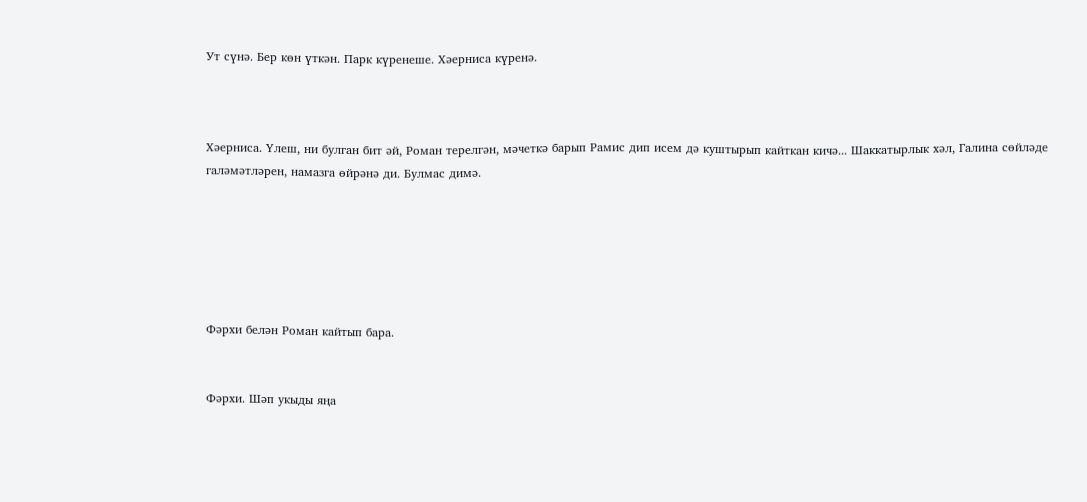Ут сүнә. Бер көн үткән. Парк күренеше. Хәерниса күренә.



Хәерниса. Үлеш, ни булган бит әй, Роман терелгән, мәчеткә барып Рамис дип исем дә куштырып кайткан кичә... Шаккатырлык хәл, Галина сөйләде галәмәтләрен, намазга өйрәнә ди. Булмас димә.






Фәрхи белән Роман кайтып бара.


Фәрхи. Шәп укыды яңа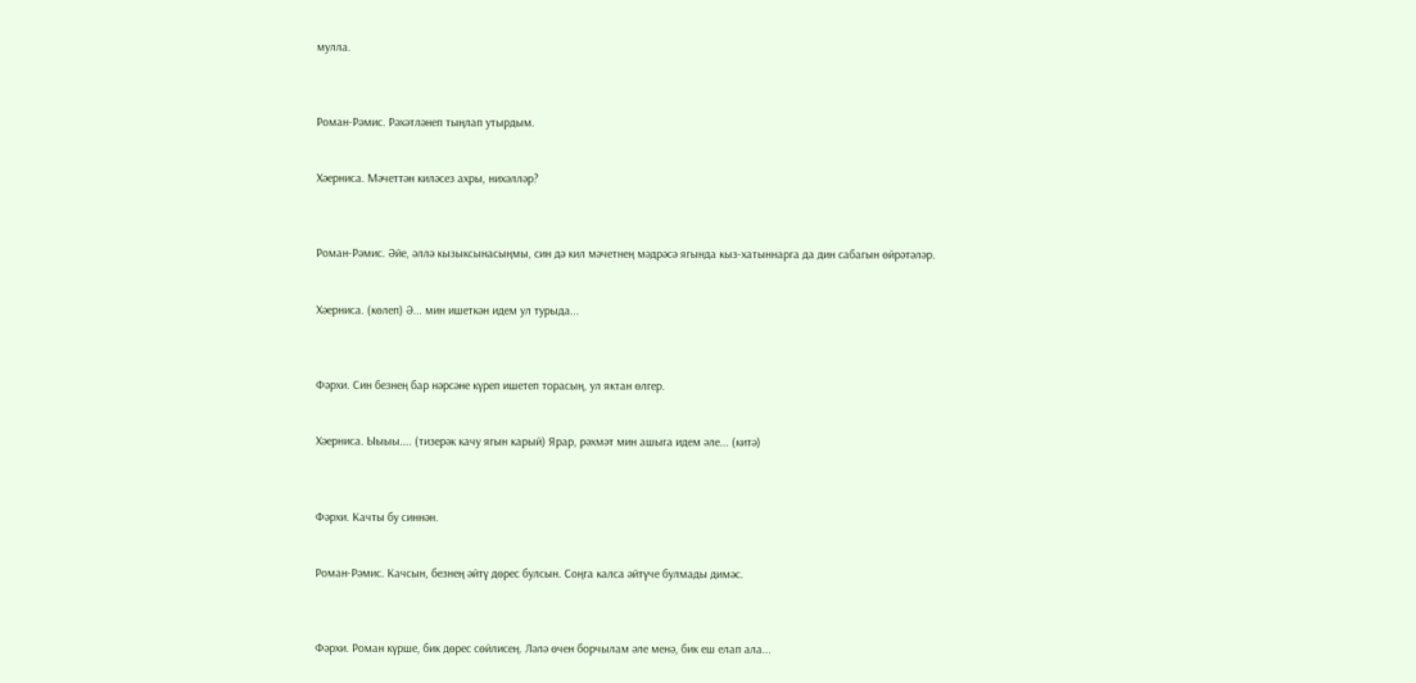мулла.



Роман-Рәмис. Рәхәтләнеп тыңлап утырдым.


Хәерниса. Мәчеттән киләсез ахры, нихәлләр?



Роман-Рәмис. Әйе, әллә кызыксынасыңмы, син дә кил мәчетнең мәдрәсә ягында кыз-хатыннарга да дин сабагын өйрәтәләр.


Хәерниса. (көлеп) Ә... мин ишеткән идем ул турыда...



Фәрхи. Син безнең бар нәрсәне күреп ишетеп торасың, ул яктан өлгер.


Хәерниса. Ыыыы.... (тизерәк качу ягын карый) Ярар, рәхмәт мин ашыга идем әле... (китә)



Фәрхи. Качты бу синнән.


Роман-Рәмис. Качсын, безнең әйтү дөрес булсын. Соңга калса әйтүче булмады димәс.



Фәрхи. Роман күрше, бик дөрес сөйлисең. Ләлә өчен борчылам әле менә, бик еш елап ала...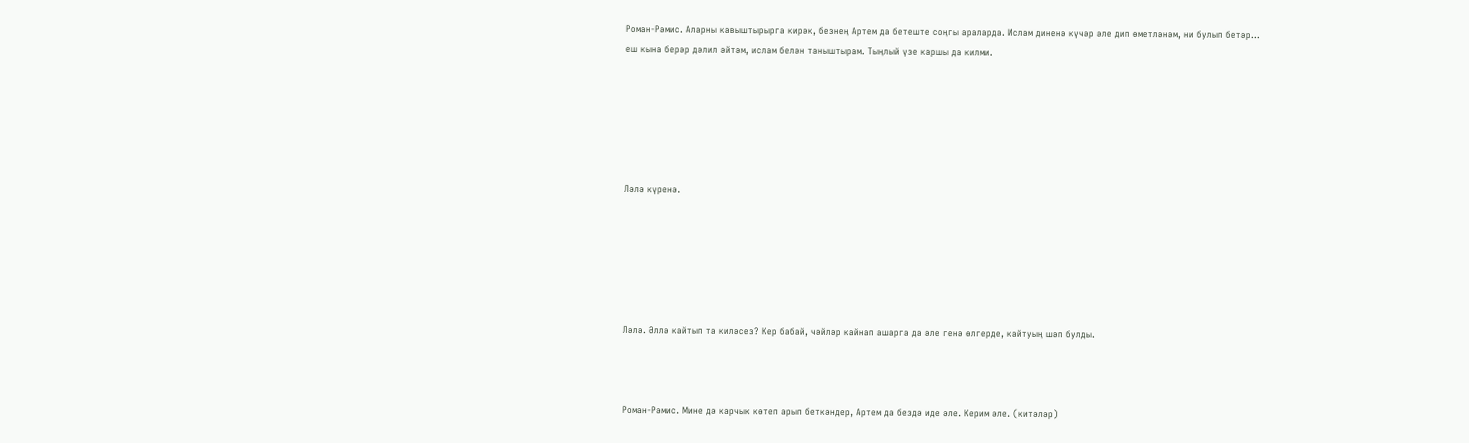Роман-Рәмис. Аларны кавыштырырга кирәк, безнең Артем да бетеште соңгы араларда. Ислам диненә күчәр әле дип өметләнәм, ни булып бетәр... еш кына берәр дәлил әйтәм, ислам белән таныштырам. Тыңлый үзе каршы да килми.






Ләлә күренә.






Ләлә. Әллә кайтып та киләсез? Кер бабай, чәйләр кайнап ашарга да әле генә өлгерде, кайтуың шәп булды.



Роман-Рәмис. Мине дә карчык көтеп арып беткәндер, Артем да бездә иде әле. Керим әле. (китәләр)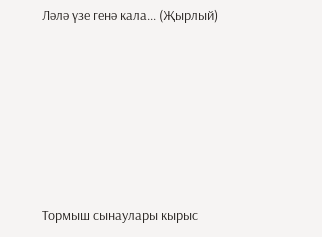Ләлә үзе генә кала... (Җырлый)






Тормыш сынаулары кырыс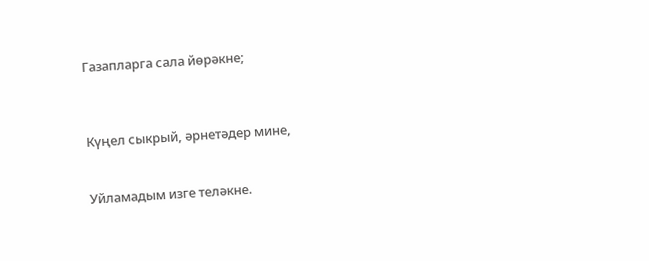Газапларга сала йөрәкне;



Күңел сыкрый, әрнетәдер мине,


Уйламадым изге теләкне.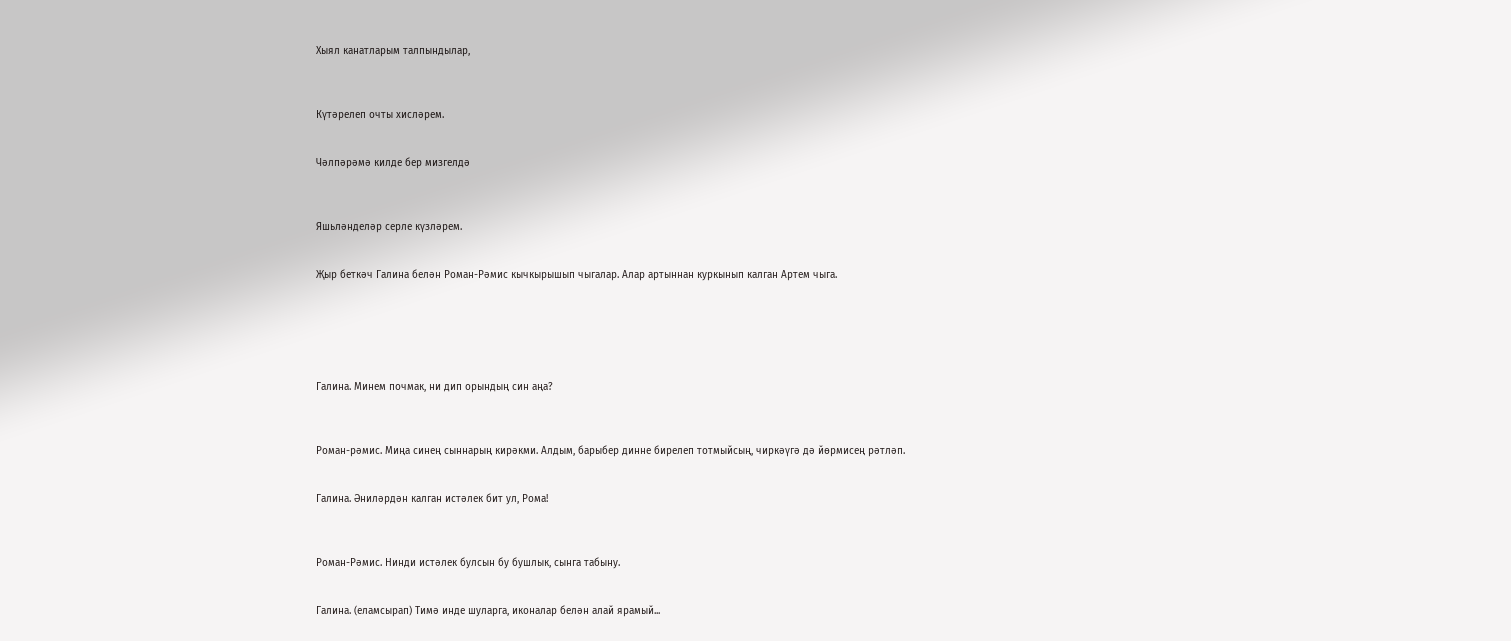Хыял канатларым талпындылар,



Күтәрелеп очты хисләрем.


Чәлпәрәмә килде бер мизгелдә



Яшьләнделәр серле күзләрем.


Җыр беткәч Галина белән Роман-Рәмис кычкырышып чыгалар. Алар артыннан куркынып калган Артем чыга.






Галина. Минем почмак, ни дип орындың син аңа?



Роман-рәмис. Миңа синең сыннарың кирәкми. Алдым, барыбер динне бирелеп тотмыйсың, чиркәүгә дә йөрмисең рәтләп.


Галина. Әниләрдән калган истәлек бит ул, Рома!



Роман-Рәмис. Нинди истәлек булсын бу бушлык, сынга табыну.


Галина. (еламсырап) Тимә инде шуларга, иконалар белән алай ярамый...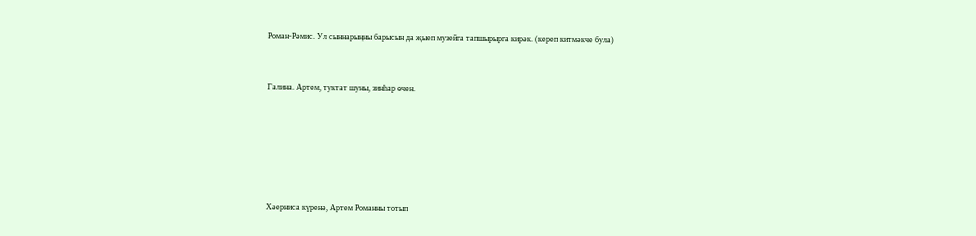Роман-Рәмис. Ул сыннарыңны барысын да җыеп музейга тапшырырга кирәк. (кереп китмәкче була)


Галина. Артем, туктат шуны, зинһар өчен.






Хәерниса күренә, Артем Романны тотып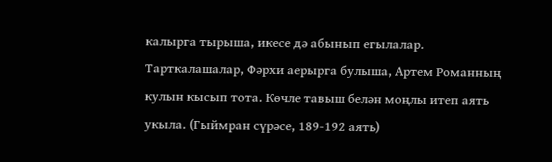калырга тырыша, икесе дә абынып егылалар. Тарткалашалар, Фәрхи аерырга булыша, Артем Романның кулын кысып тота. Көчле тавыш белән моңлы итеп аять укыла. (Гыймран сүрәсе, 189-192 аять)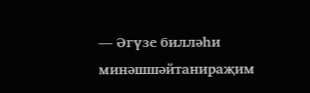— Әгүзе билләһи минәшшәйтанираҗим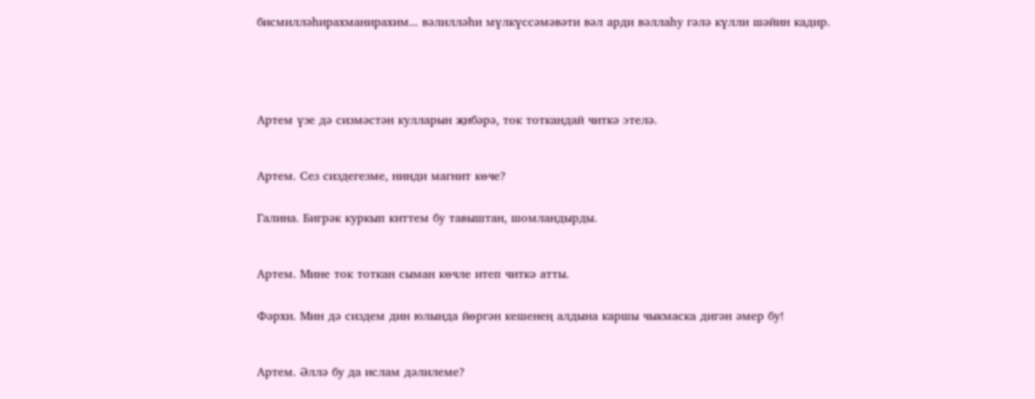бисмилләһирахманирахим... вәлилләһи мүлкүссәмәвәти вәл арди вәллаһу гәлә күлли шәйин кадир.






Артем үзе дә сизмәстән кулларын җибәрә, ток тоткандай читкә этелә.



Артем. Сез сиздегезме, нинди магнит көче?


Галина. Бигрәк куркып киттем бу тавыштан, шомландырды.



Артем. Мине ток тоткан сыман көчле итеп читкә атты.


Фәрхи. Мин дә сиздем дин юлында йөргән кешенең алдына каршы чыкмаска дигән әмер бу!



Артем. Әллә бу да ислам дәлилеме?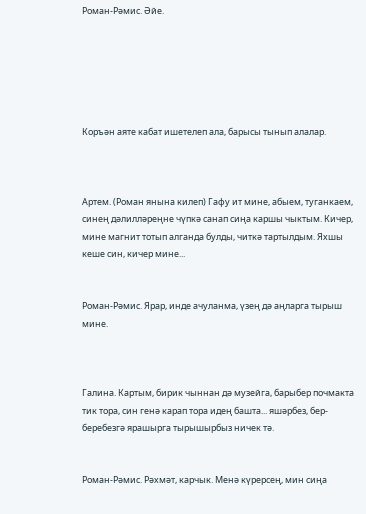Роман-Рәмис. Әйе.






Коръән аяте кабат ишетелеп ала, барысы тынып алалар.



Артем. (Роман янына килеп) Гафу ит мине, абыем, туганкаем, синең дәлилләреңне чүпкә санап сиңа каршы чыктым. Кичер, мине магнит тотып алганда булды, читкә тартылдым. Яхшы кеше син, кичер мине...


Роман-Рәмис. Ярар, инде ачуланма, үзең дә аңларга тырыш мине.



Галина. Картым, бирик чыннан дә музейга, барыбер почмакта тик тора, син генә карап тора идең башта... яшәрбез, бер-беребезгә ярашырга тырышырбыз ничек тә.


Роман-Рәмис. Рәхмәт, карчык. Менә күрерсең, мин сиңа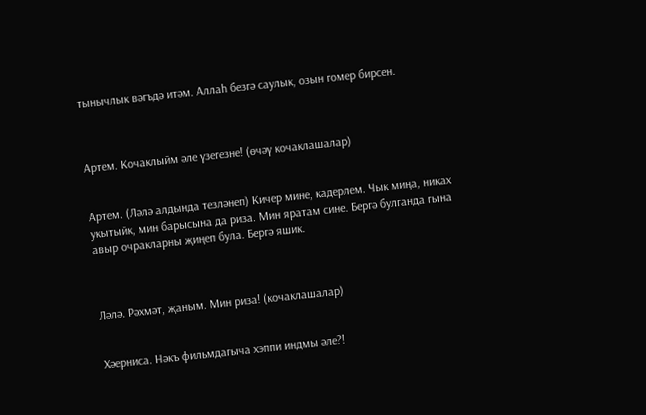тынычлык вәгъдә итәм. Аллаһ безгә саулык, озын гомер бирсен.



Артем. Кочаклыйм әле үзегезне! (өчәү кочаклашалар)


Артем. (Ләлә алдында тезләнеп) Кичер мине, кадерлем. Чык миңа, никах укытыйк, мин барысына да риза. Мин яратам сине. Бергә булганда гына авыр очракларны җиңеп була. Бергә яшик.



Ләлә. Рәхмәт, җаным. Мин риза! (кочаклашалар)


Хәерниса. Нәкъ фильмдагыча хэппи индмы әле?!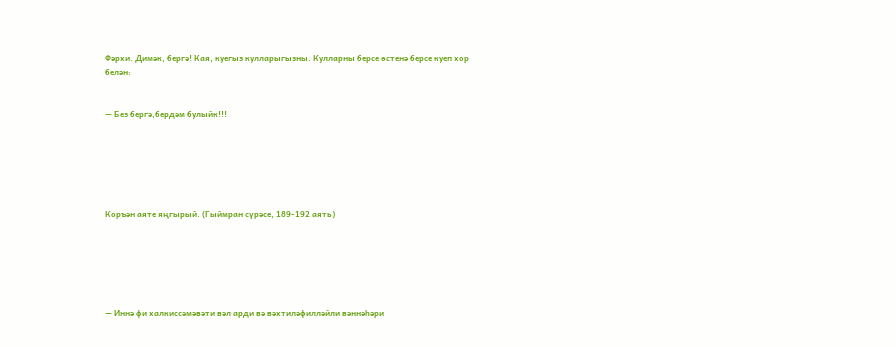Фәрхи. Димәк, бергә! Кая, куегыз кулларыгызны. Кулларны берсе өстенә берсе куеп хор белән:


— Без бергә,бердәм булыйк!!!






Коръән аяте яңгырый. (Гыймран сүрәсе, 189-192 аять)






— Иннә фи халкиссәмәвәти вәл арди вә вәхтиләфилләйли вәннәһәри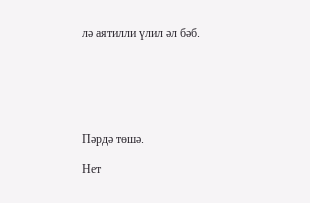лә аятилли үлил әл бәб.






Пәрдә төшә.

Нет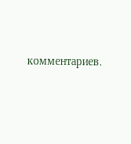комментариев.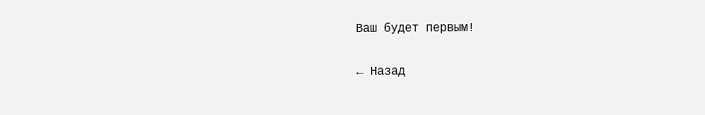Ваш будет первым!

← Назад